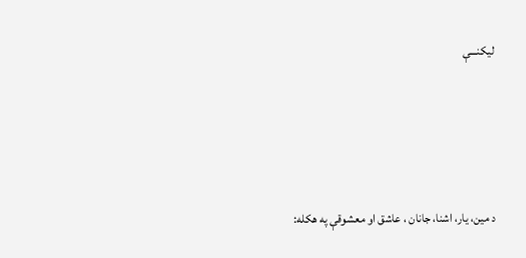ليكنـــې




د مين، يار، اشنا، جانان ، عاشق او معشوقې په هكله: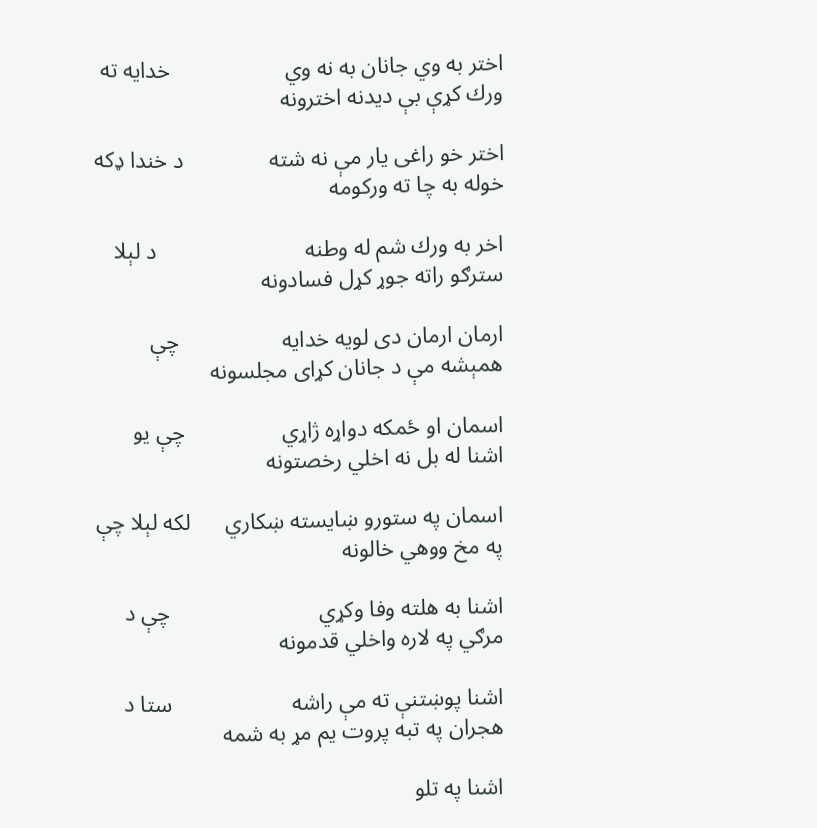اختر به وي جانان به نه وي                    خدايه ته ورك كړې بې ديدنه اخترونه

اختر خو راغى يار مې نه شته               د خندا ډكه خوله به چا ته وركومه

اخر به ورك شم له وطنه                          د لېلا سترګو راته جوړ كړل فسادونه

ارمان ارمان دى لويه خدايه                  چې همېشه مې د جانان كړاى مجلسونه

اسمان او ځمكه دواړه ژاړي                 چې يو اشنا له بل نه اخلي رخصتونه

اسمان په ستورو ښايسته ښكاري      لكه لېلا چې په مخ ووهي خالونه

اشنا به هلته وفا وكړي                          چې د مرګي په لاره واخلي قدمونه

اشنا پوښتنې ته مې راشه                     ستا د هجران په تبه پروت يم مړ به شمه

اشنا په تلو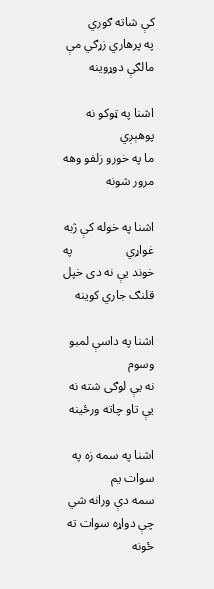كې شاته ګوري                   په پرهاري زړګي مې مالګې دوړوينه

اشنا په ټوكو نه پوهېږي                       ما په خورو زلفو وهه مرور شونه

اشنا په خوله كې ژبه غواړي                 په خوند يې نه دى خپل قلنګ جاري كوينه

اشنا په داسې لمبو وسوم                     نه يې لوګى شته نه يې تاو چاته ورځينه

اشنا په سمه زه په سوات يم                 سمه دې ورانه شي چې دواړه سوات ته ځونه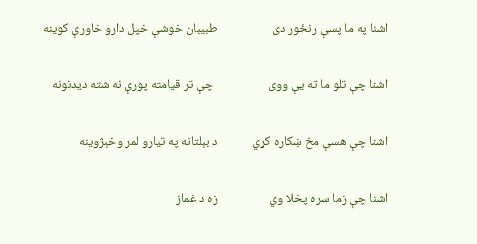اشنا په ما پسې رنځور دى                   طبيبان خوشې خپل دارو خاورې كوينه

اشنا چې تلو ما ته يې ووى                   چې تر قيامته پورې نه شته ديدنونه

اشنا چې هسې مخ ښكاره كړي            د بېلتانه په تيارو لمر وخېژوينه

اشنا چې زما سره پخلا وي                  زه د غماز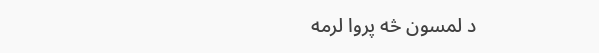د لمسون څه پروا لرمه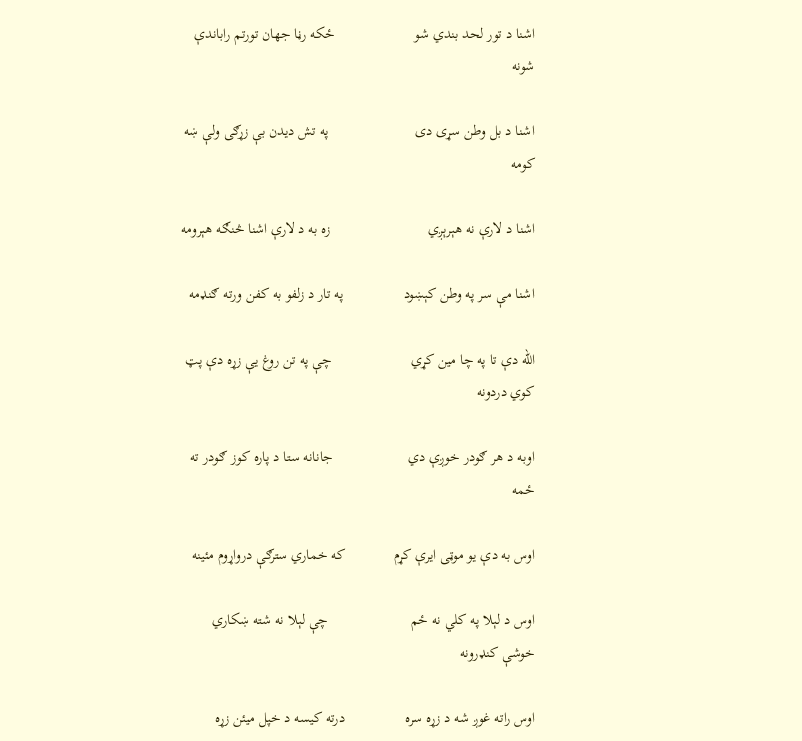اشنا د تور لحد بندي شو                     ځكه رڼا جهان تورتم راباندې شونه

اشنا د بل وطن سړى دى                       په تش ديدن بې زړګى ولې ښه كومه

اشنا د لارې نه هېرېږي                          زه به د لارې اشنا څنګه هېرومه

اشنا مې سر په وطن كېښود                په تار د زلفو به كفن ورته ګنډمه

الله دې تا په چا مين كړي                     چې په تن روغ يې زړه دې پټ كوي دردونه

اوبه د هر ګودر خوږې دي                    جانانه ستا د پاره كوز ګودر ته ځمه

اوس به دې يو موټى ايرې كړم             كه خماري سترګې درواړوم مئينه

اوس د لېلا په كلي نه ځم                      چې لېلا نه شته ښكاري خوشې كنډرونه

اوس راته غوږ شه د زړه سره                درته كيسه د خپل ميئن زړه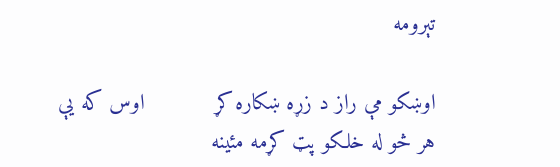تېرومه

اوښكو مې راز د زړه ښكاره كړ           اوس كه يې هر څو له خلكو پټ كړمه مئينه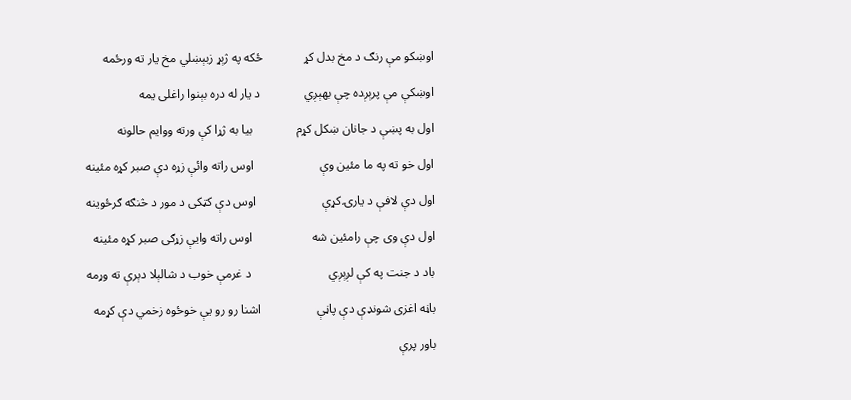اوښكو مې رنګ د مخ بدل كړ             ځكه په ژېړ زبېښلي مخ يار ته ورځمه

اوښكې مې پرېږده چې بهېږي              د يار له دره بېنوا راغلى يمه

اول به پښې د جانان ښكل كړم              بيا به ژړا كې ورته ووايم حالونه

اول خو ته په ما مئين وې                     اوس راته وائې زړه دې صبر كړه مئينه

اول دې لافې د يارۍ كړې                     اوس دې كټكى د مور د څنګه ګرځوينه

اول دې وى چې رامئين شه                   اوس راته وايې زړګى صبر كړه مئينه

باد د جنت په كې لږېږي                         د غرمې خوب د شالېلا دېرې ته وړمه

باڼه اغزى شونډې دې پاڼې                  اشنا رو رو يې خوځوه زخمي دې كړمه

باور پرې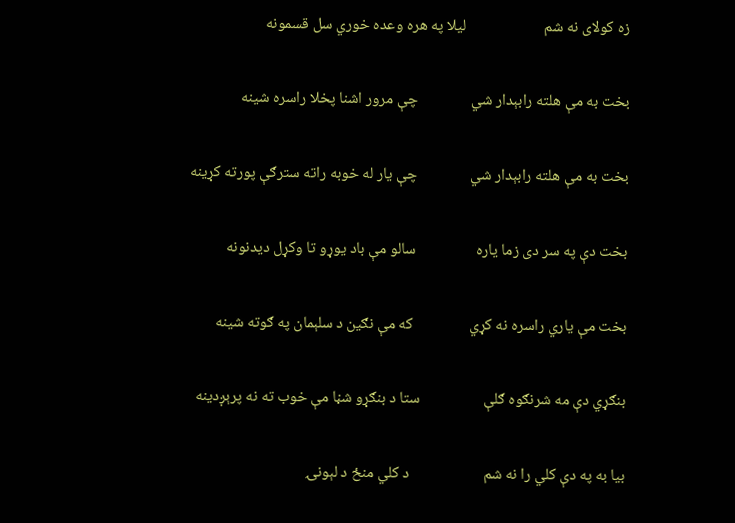زه كولاى نه شم                      ليلا په هره وعده خوري سل قسمونه

بخت به مې هلته رابېدار شي               چې مرور اشنا پخلا راسره شينه

بخت به مې هلته رابېدار شي               چې يار له خوبه راته سترګې پورته كړينه

بخت دې په سر دى زما ياره                 سالو مې باد يوړو تا وكړل ديدنونه

بخت مې ياري راسره نه كړي                كه مې نګين د سلېمان په ګوته شينه

بنګړي دې مه شرنګوه ګلې                  ستا د بنګړو شڼا مې خوب ته نه پرېږدينه

بيا به په دې كلي را نه شم                     د كلي منځ د لېونۍ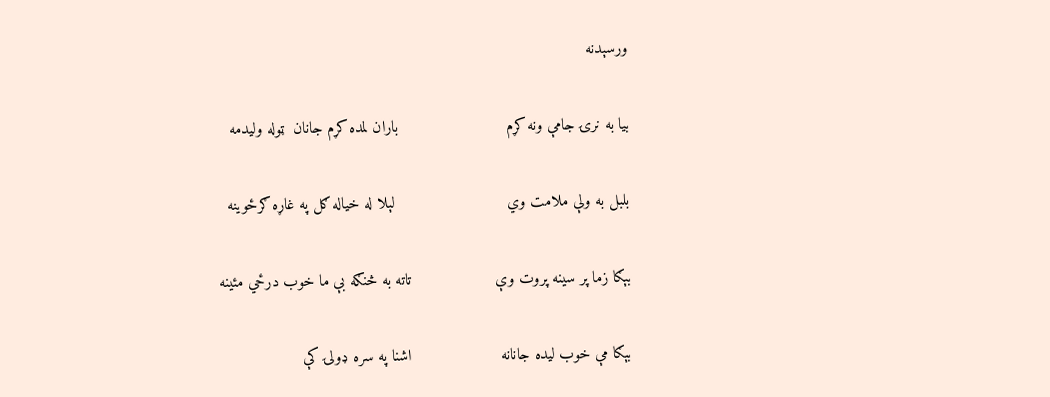ورسېدنه

بيا به نرۍ جامې ونه كړم                       باران لمده كړم جانان  ټوله وليدمه

بلبل به ولې ملامت وي                        لېلا له خياله ګل په غاړه ګرځوينه

بېګا زما پر سينه پروت وې                  تاته به څنګه بې ما خوب درځي مئينه

بېګا مې خوب ليده جانانه                   اشنا په سره ډولۍ كې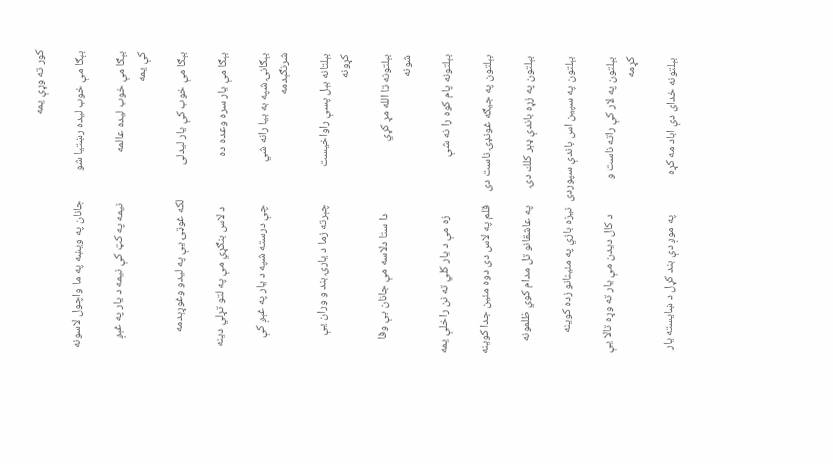كور ته وړې يمه

بېګا مې خوب ليده رښتيا شو           جانان په ويښه په ما واچول لاسونه

بېګا مې خوب ليده عالمه                   نيمه په كټ كې نيمه د يار په غېږ كې يمه

بېګا مې خوب كې يار ليدلى             لكه غوټۍ يې په ليدو وغوړېدمه

بېګا مې يار سره وعده ده                   د لاس بنګړي مې په لتو تړلي دينه

بېګانۍ شپه به بيا رانه شي                چې درسته شپه د يار په غېږ كې شرنګېدمه

بېلتانه بېل پسې راواخيست              چېرته زما د يارۍ بند و وران يې كړونه

بېلتونه تا الله مړ كړي                           دا ستا دلاسه مې جانان بې وفا شونه

بېلتونه پام كوه را نه شې                      زه مې د يار كلي ته نن راخلې يمه

بېلتون په جيګه غونډۍ ناست دى     قلم په لاس دى دوه مئين جدا كوينه

بېلتون په زړه باندې ډېر كلك دۍ       په عاشقانو تل مدام كوي ظلمونه

بېلتون په سپين اس باندې سپوردى  نيزه بازي په مئينانو زده كوينه

بېلتون په لار كې راته ناست و             د كال ديدن مې يار ته وړه تالا يې كړمه

بېلتونه خداى دې اباد مه كړه               په موږ دې بند كړل د ښايسته يار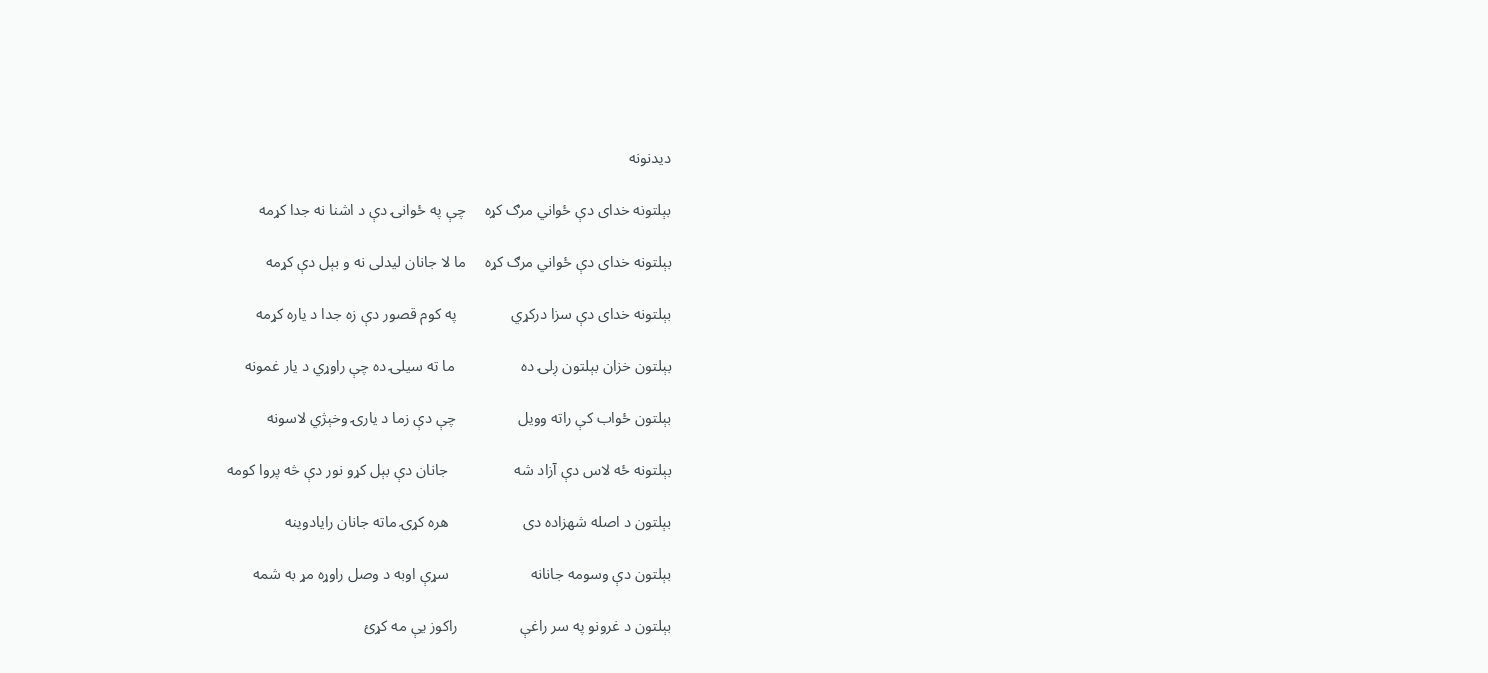ديدنونه

بېلتونه خداى دې ځواني مرګ كړه     چې په ځوانۍ دې د اشنا نه جدا كړمه

بېلتونه خداى دې ځواني مرګ كړه     ما لا جانان ليدلى نه و بېل دې كړمه

بېلتونه خداى دې سزا دركړي              په كوم قصور دې زه جدا د ياره كړمه

بېلتون خزان بېلتون ږلۍ ده                 ما ته سيلۍ ده چې راوړي د يار غمونه

بېلتون ځواب كې راته وويل                چې دې زما د يارۍ وخېژي لاسونه

بېلتونه ځه لاس دې آزاد شه                 جانان دې بېل كړو نور دې څه پروا كومه

بېلتون د اصله شهزاده دى                   هره كړۍ ماته جانان رايادوينه

بېلتون دې وسومه جانانه                     سړې اوبه د وصل راوړه مړ به شمه

بېلتون د غرونو په سر راغې                راكوز يې مه كړئ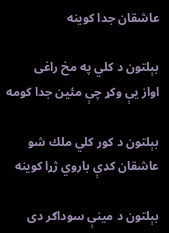عاشقان جدا كوينه

بېلتون د كلي په مخ راغى                   اواز يې وكړ چې مئين جدا كومه

بېلتون د كور كلي ملك شو                  عاشقان كډې باروي ژړا كوينه

بېلتون د مينې سوداګر دى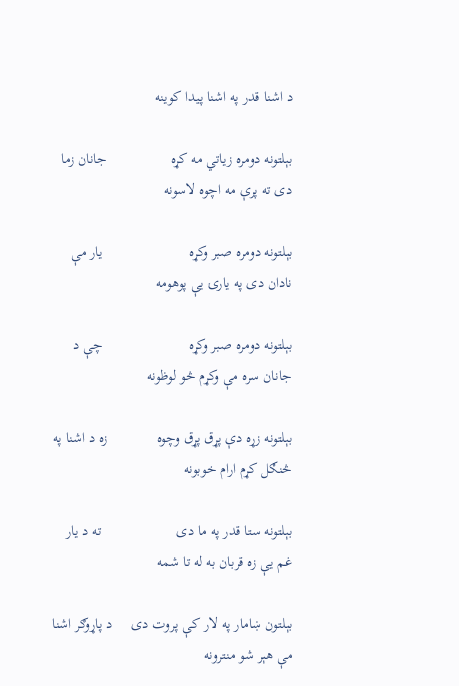د اشنا قدر په اشنا پيدا كوينه

بېلتونه دومره زياتي مه كړه                 جانان زما دى ته پرې مه اچوه لاسونه

بېلتونه دومره صبر وكړه                       يار مې نادان دى په يارۍ يې پوهومه

بېلتونه دومره صبر وكړه                       چې د جانان سره مې وكړم څو لوظونه

بېلتونه زړه دې پړق پړق وچوه             زه د اشنا په څنګل كړم ارام خوبونه

بېلتونه ستا قدر په ما دى                    ته د يار غم يې زه قربان به له تا شمه

بېلتون ښامار په لار كې پروت دى     د پاړوګر اشنا مې هېر شو منترونه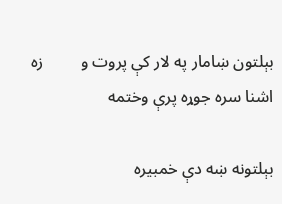بېلتون ښامار په لار كې پروت و         زه اشنا سره جوړه پرې وختمه

بېلتونه ښه دې خمبيره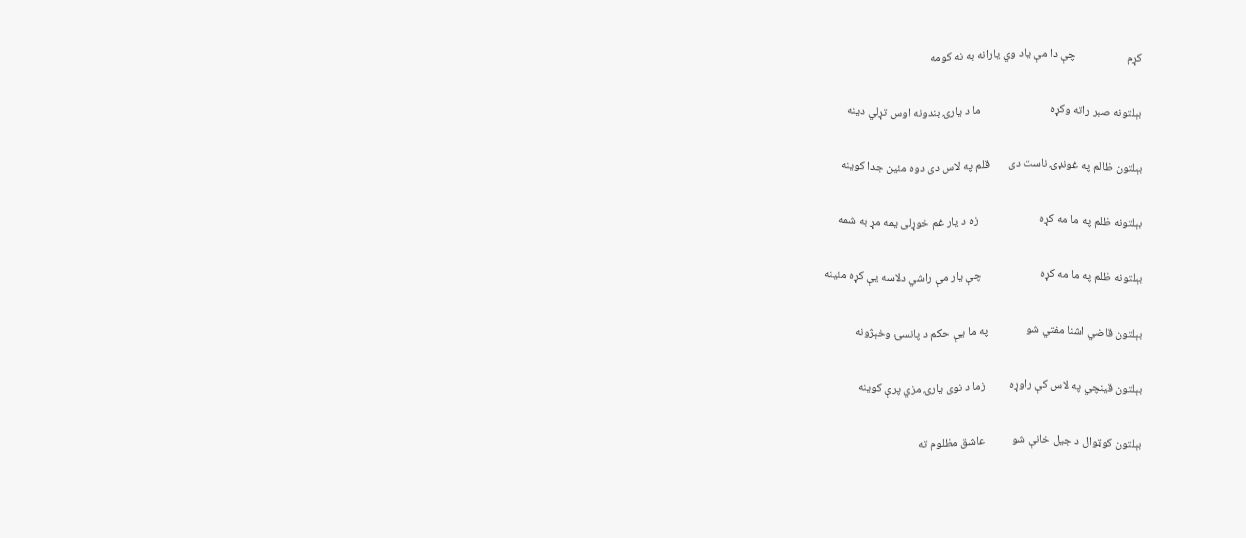كړم                   چې دا مې ياد وي يارانه به نه كومه

بېلتونه صبر راته وكړه                          ما د يارۍ بندونه اوس تړلي دينه

بېلتون ظالم په غونډۍ ناست دى       قلم په لاس دى دوه مئين جدا كوينه

بېلتونه ظلم په ما مه كړه                       زه د يار غم خوړلى يمه مړ به شمه

بېلتونه ظلم په ما مه كړه                      چې يار مې راشي دلاسه يې كړه مئينه

بېلتون قاضي اشنا مفتي شو              په ما يې حكم د پانسئ وخېژونه

بېلتون قينچي په لاس كې راوړه         زما د نوى يارۍ مزي پرې كوينه

بېلتون كوټوال د جيل خانې شو          عاشق مظلوم ته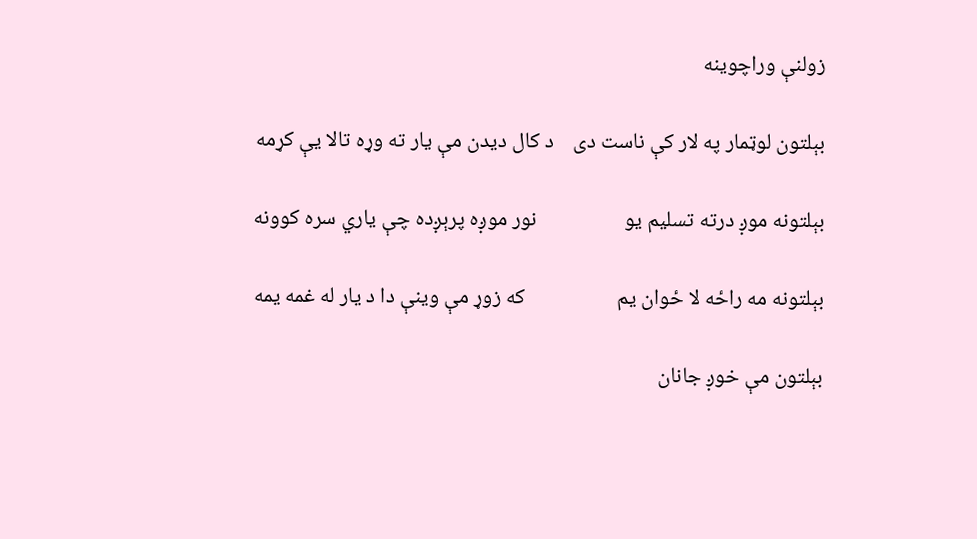زولنې وراچوينه

بېلتون لوټمار په لار كې ناست دى    د كال ديدن مې يار ته وړه تالا يې كړمه

بېلتونه موږ درته تسليم يو                  نور موږه پرېږده چې ياري سره كوونه

بېلتونه مه راځه لا ځوان يم                   كه زوړ مې وينې دا د يار له غمه يمه

بېلتون مې خوږ جانان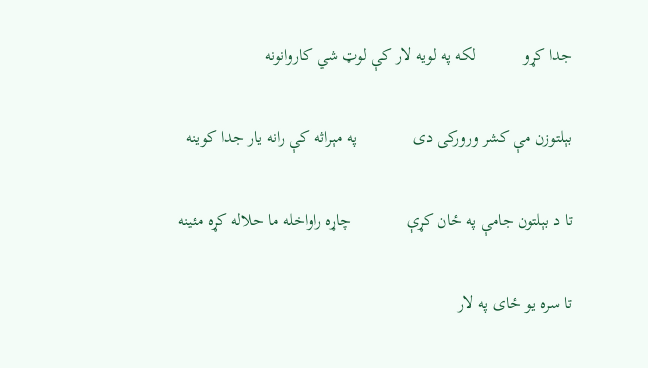جدا كړو           لكه په لويه لار كې لوټ شي كاروانونه

بېلتوزن مې كشر وروركى دى             په مېراثه كې رانه يار جدا كوينه

تا د بېلتون جامې په ځان كړې             چاړه راواخله ما حلاله كړه مئينه

تا سره يو ځاى په لار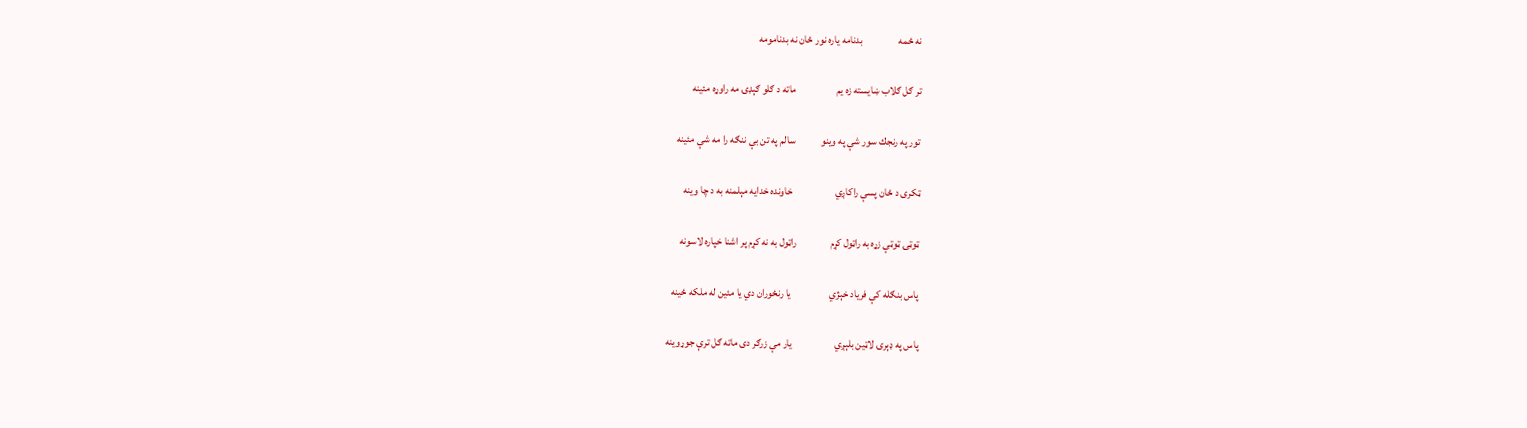نه ځمه                 بدنامه ياره نور ځان نه بدنامومه

تر ګل ګلاب ښايسته زه يم                   ماته د ګلو ګېډۍ مه راوړه مئينه

تور په رنجك سور شې په وينو            سالم په تن بې ننګه را مه شې مئينه

ټكرى د ځان پسې راكاږي                    خاونده خدايه مېلمنه به د چا وينه

ټوټۍ ټوټې زړه به راټول كړم                راټول به نه كړم پر اشنا خپاره لاسونه

پاس بنګله كې فرياد خېژي                  يا رنځوران دي يا مئين له ملكه ځينه

پاس په ډېرۍ لاټين بلېږي                    يار مې زرګر دى ماته ګل ترې جوړوينه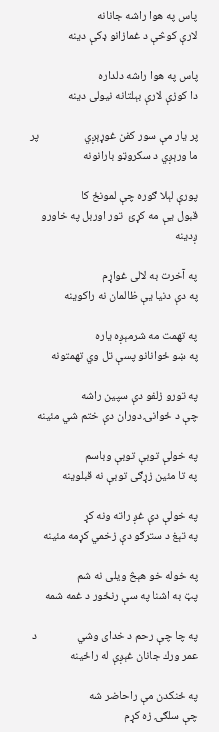پاس په هوا راشه جانانه                        لارې كوڅې د غمازانو ډكې دينه

پاس په هوا راشه دلداره                       دا كوزې لارې بېلتانه نيولى دينه

پر يار مې سور كفن غوړېږي                 پر ما ورېږي د سكروټو بارانونه

پورې لېلا ګوره چې لمونځ كا              قبول يې مه كړئ  تور اوربل په خاورو ږدينه

په آخرت به لالى غواړم                          په دې دنيا يې ظالمان نه راكوينه

په تهمت مه شرمېږه ياره                       په ښو ځوانانو پسې تل وي تهمتونه

په تورو زلفو دې سپين راشه               چې د ځوانۍ دوران دې ختم شي مئينه

په خولې توبې توبې وباسم                   په تا مئين زړګى توبې نه قبلوينه

په خولې دې غږ راته ونه كړ                  په تېغ د سترګو دې زخمي كړمه مئينه

په خوله خو هېڅ ويلى نه شم                پټ به اشنا په سې رنځور د غمه شمه

په چا چې رحم د خداى وشي               د عمر ورك جانان غېږې له راځينه

په ځنكدن مې راحاضر شه                   چې سلګۍ زه كړم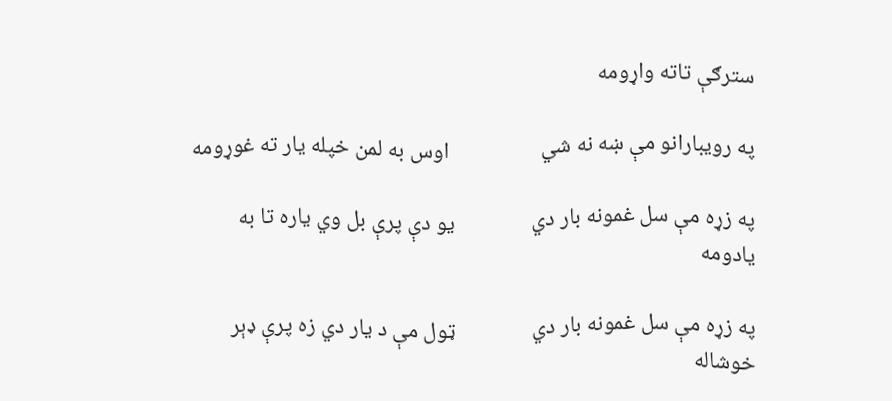سترګې تاته واړومه

په رويبارانو مې ښه نه شي                  اوس به لمن خپله يار ته غوړومه

په زړه مې سل غمونه بار دي               يو دې پرې بل وي ياره تا به يادومه

په زړه مې سل غمونه بار دي               ټول مې د يار دي زه پرې ډېر خوشاله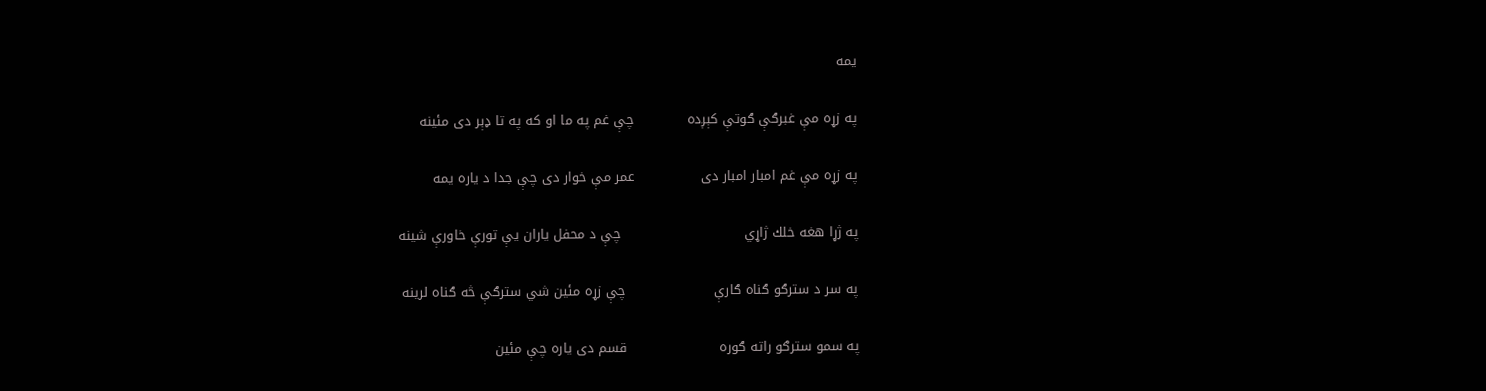يمه

په زړه مې غبرګې ګوتې كېږده            چې غم په ما او كه په تا ډېر دى مئينه

په زړه مې غم امبار امبار دى               عمر مې خوار دى چې جدا د ياره يمه

په ژړا هغه خلك ژاړي                            چې د محفل ياران يې تورې خاورې شينه

په سر د سترګو ګناه ګارې                    چې زړه مئين شي سترګې څه ګناه لرينه

په سمو سترګو راته ګوره                     قسم دى ياره چې مئين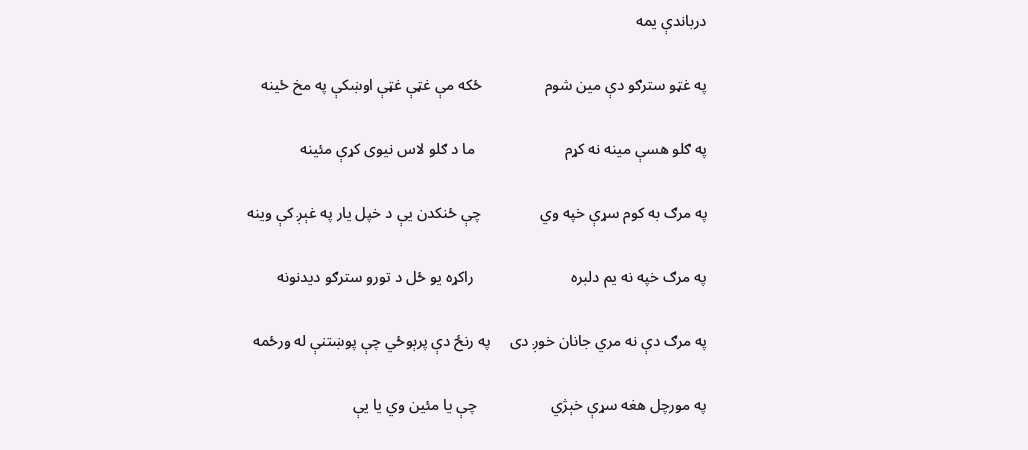درباندې يمه

په غټو سترګو دې مين شوم                ځكه مې غټې غټې اوښكې په مخ ځينه

په ګلو هسې مينه نه كړم                       ما د ګلو لاس نيوى كړې مئينه

په مرګ به كوم سړې خپه وي               چې ځنكدن يې د خپل يار په غېږ كې وينه

په مرګ خپه نه يم دلبره                         راكړه يو ځل د تورو سترګو ديدنونه

په مرګ دې نه مري جانان خوږ دى     په رنځ دې پرېوځي چې پوښتنې له ورځمه

په مورچل هغه سړې خېژي                   چې يا مئين وي يا يې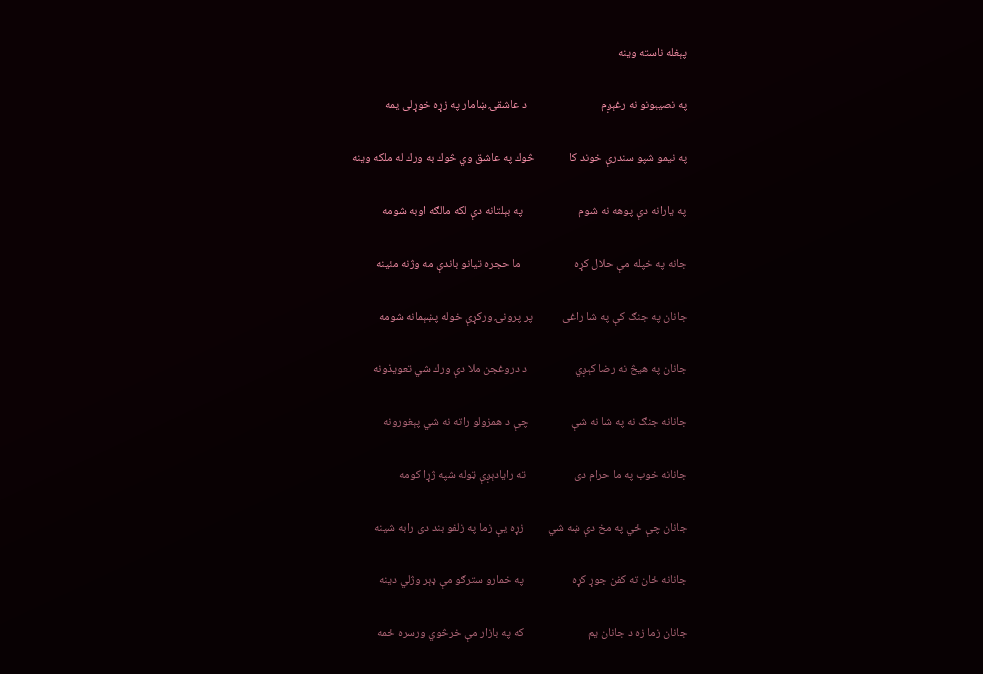پېغله ناسته وينه

په نصيبونو نه رغېږم                            د عاشقۍ ښامار په زړه خوړلى يمه

په نيمو شپو سندرې خوند كا             څوك په عاشق وي څوك به ورك له ملكه وينه

په يارانه دې پوهه نه شوم                     په بېلتانه دې لكه مالګه اوبه شومه

جانه په خپله مې حلال كړه                    ما حجره تيانو باندې مه وژنه مئينه

جانان په جنګ كې په شا راغى           پر پرونۍ وركړې خوله پښېمانه شومه

جانان په هيڅ نه رضا كېږي                  د دروغجن ملا دې ورك شي تعويذونه

جانانه جنګ نه په شا نه شې                چې د همزولو راته نه شي پېغورونه

جانانه خوب په ما حرام دى                  ته رايادېږې ټوله شپه ژړا كومه

جانان چې ځي په مخ دې ښه شي         زړه يې زما په زلفو بند دى رابه شينه

جانانه ځان ته كفن جوړ كړه                  په خمارو سترګو مې ډېر وژلي دينه

جانان زما زه د جانان يم                        كه په بازار مې خرڅوي ورسره ځمه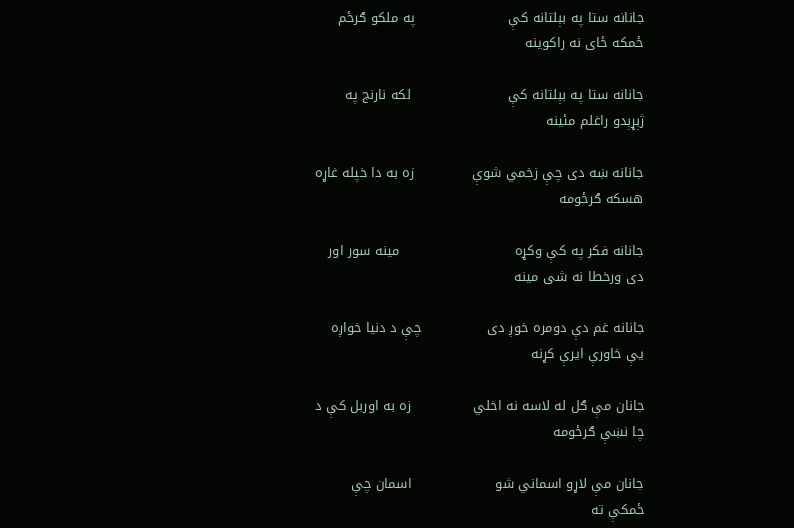جانانه ستا په بېلتانه كې                     په ملكو ګرځم ځمكه ځاى نه راكوينه

جانانه ستا په بېلتانه كې                      لكه نارنج په ژېړېدو راغلم مئينه

جانانه ښه دى چې زخمي شوې             زه به دا خپله غاړه هسكه ګرځومه

جانانه فكر په كې وكړه                          مينه سور اور دى ورخطا نه شى مينه

جانانه غم دې دومره خوږ دى               چې د دنيا خواږه يې خاورې ايرې كړنه

جانان مې ګل له لاسه نه اخلي              زه به اوربل كې د چا نښې ګرځومه

جانان مې لاړو اسماني شو                   اسمان چې ځمكې ته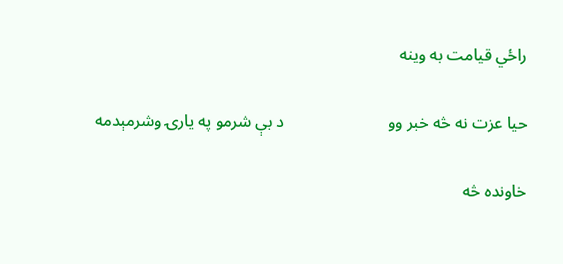راځي قيامت به وينه

حيا عزت نه څه خبر وو                         د بې شرمو په يارۍ وشرمېدمه

خاونده څه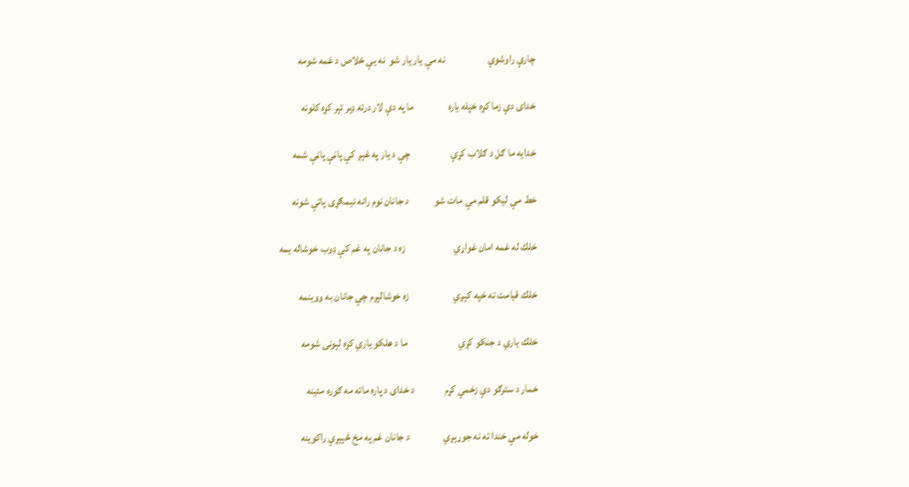چارې راوشوې                    نه مې يار يار شو  نه يې خلاص د غمه شومه

خداى دې زما كړه خپله ياره                ما په دې لار درته ډېر تېر كړه كلونه

خدايه ما ګل د ګلاب كړې                   چې د يار په غېږ كې پاڼې پاڼې شمه

خط مې ليكو قلم مې مات شو            د جانان نوم رانه نيمګړى پاتې شونه

خلك له غمه امان غواړي                       زه د جانان په غم كې ډوب خوشاله يمه

خلك قيامت ته خپه كېږي                     زه خوشالېږم چې جانان به ووينمه

خلك ياري د جنكو كړي                        ما د هلكو ياري كړه لېونى شومه

خمار د سترګو دې زخمي كړم              د خداى د پاره ماته مه ګوره مئينه

خوله مې خندا ته نه جوړېږي                د جانان غم په مخ څپېړې راكوينه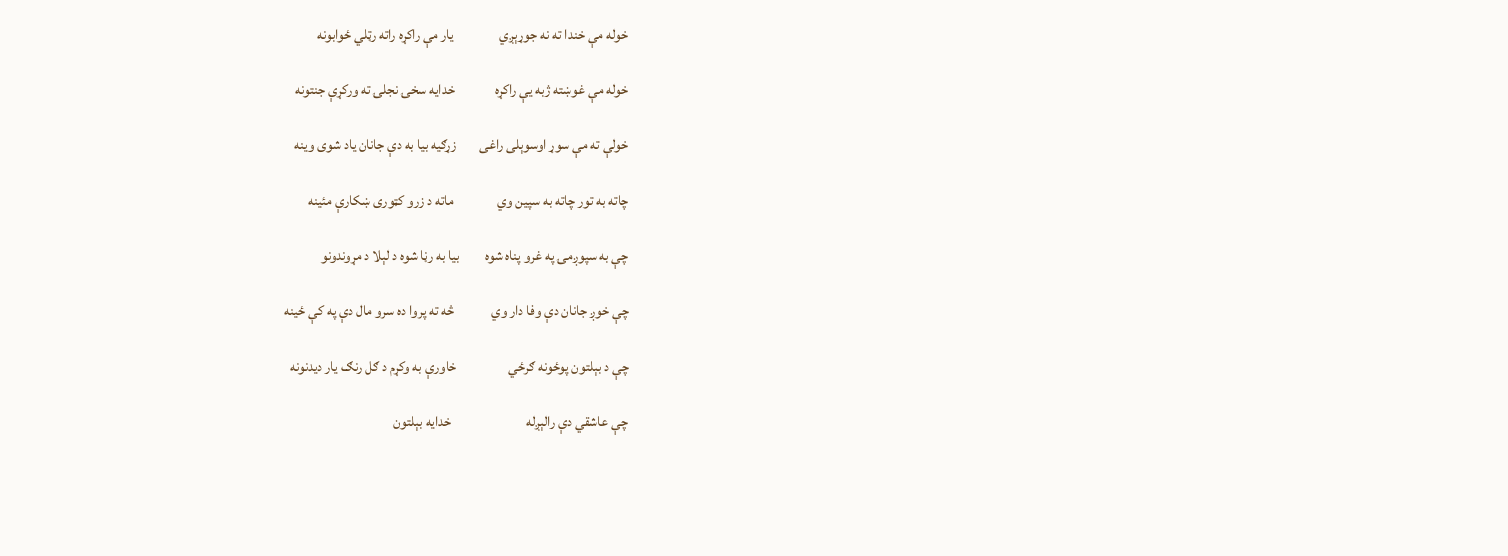خوله مې خندا ته نه جوړېږي                يار مې راكړه راته رټلي ځوابونه

خوله مې غوښته ژبه يې راكړه              خدايه سخۍ نجلۍ ته وركړې جنتونه

خولې ته مې سوړ اوسوېلى راغى        زړګيه بيا به دې جانان ياد شوى وينه

چاته به تور چاته به سپين وي               ماته د زرو كټورى ښكارې مئينه

چې به سپوږمۍ په غرو پناه شوه         بيا به رڼا شوه د لېلا د مړوندونو

چې خوږ جانان دې وفا دار وي             څه ته پروا ده سرو مال دې په كې ځينه

چې د بېلتون پوځونه ګرځي                  خاورې به وكړم د ګل رنګ يار ديدنونه

چې عاشقي دې رالېږله                          خدايه بېلتون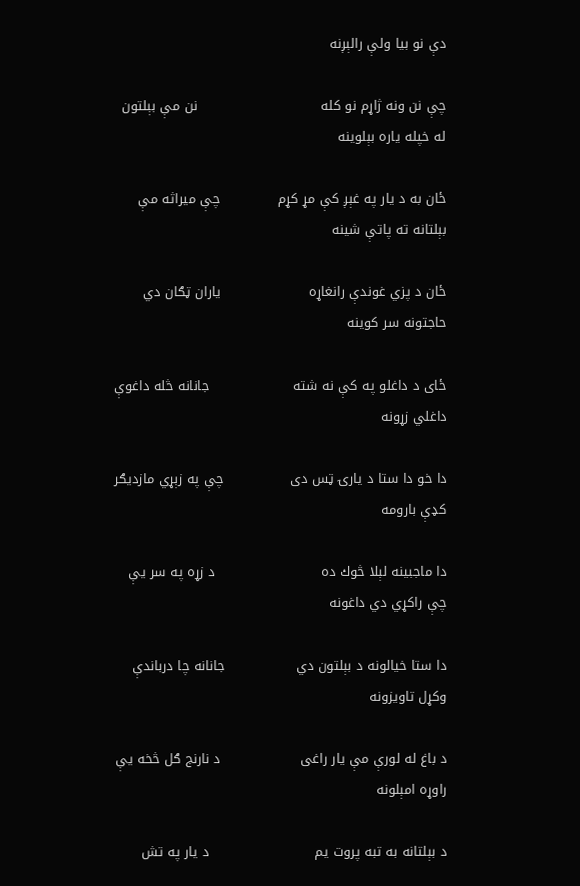دې نو بيا ولې رالېږنه

چې نن ونه ژاړم نو كله                            نن مې بېلتون له خپله ياره بېلوينه

ځان به د يار په غېږ كې مړ كړم             چې ميراثه مې بېلتانه ته پاتې شينه

ځان د پزي غوندې رانغاړه                    ياران ټګان دي حاجتونه سر كوينه

ځاى د داغلو په كې نه شته                   جانانه څله داغوې داغلي زړونه

دا خو دا ستا د يارۍ ټس دى               چې په زېړي مازديګر كډې بارومه

دا ماجبينه لېلا څوك ده                        د زړه په سر يې چې راكړي دي داغونه

دا ستا خيالونه د بېلتون دي                جانانه چا درباندې وكړل تاويزونه

د باغ له لورې مې يار راغى                  د نارنج ګل څخه يې راوړه امېلونه

د بېلتانه به تبه پروت يم                        د يار په تش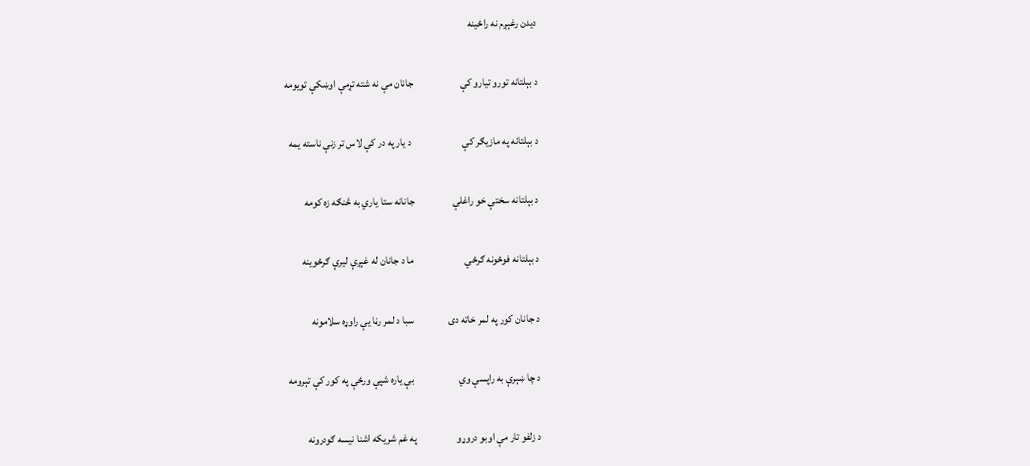ديدن رغېږم نه راځينه

د بېلتانه تورو تيارو كې                      جانان مې نه شته تړمې اوښكې تويومه

د بېلتانه په مازيګر كې                        د يار په در كې لاس تر زنې ناسته يمه

د بېلتانه سختې خو راغلې                  جانانه ستا ياري به څنګه زه كومه

د بېلتانه فوځونه ګرځي                        ما د جانان له غېږې ليرې ګرځوينه

د جانان كور په لمر خاته دى                سبا د لمر رڼا يې راوړه سلامونه

د چا ښېرې به راپسې وي                     بې ياره شپې ورځې په كور كې تېرومه

د زلفو تار مې اوبو دروړو                   په غم شريكه اشنا نيسه ګودرونه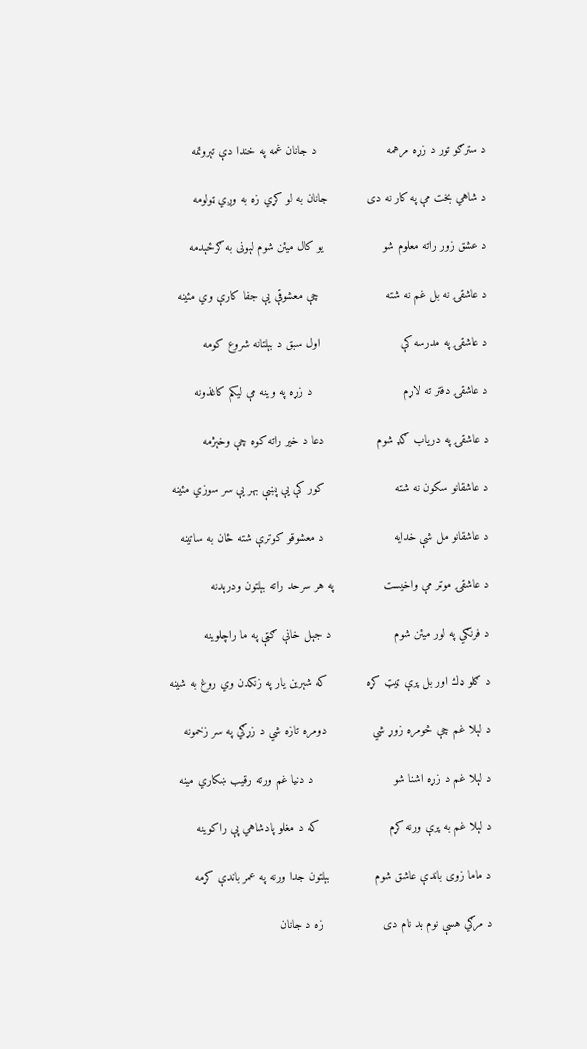د سترګو تور د زړه مرهمه                    د جانان غمه په خندا دې تېروتمه

د شاهي بخت مې په كار نه دى           جانان به لو كړي زه به وږي ټولومه

د عشق زور راته معلوم شو                 يو كال ميئن شوم لېونى به ګرځېدمه

د عاشقۍ نه بل غم نه شته                   چې معشوقې يې جفا كارې وي مئينه

د عاشقۍ په مدرسه كې                       اول سبق د بېلتانه شروع كومه

د عاشقۍ دفتر ته لاړم                          د زړه په وينه مې ليكم كاغذونه

د عاشقۍ په درياب ګډ شوم               دعا د خير راته كوه چې وخېژمه

د عاشقانو سكون نه شته                    كور كې يې پښې بهر يې سر سوزي مئينه

د عاشقانو مل شې خدايه                    د معشوقو كوترې شته ځان به ساتينه

د عاشقۍ موټر مې واخيست              په هر سرحد راته بېلتون ودرېدنه

د فرنګي په لور ميئن شوم                  د جېل خانې ګټې په ما راچلوينه

د ګلو ډك اور بل پرې ټيټ كړه           كه شېرين يار په زنكدن وي روغ به شينه

د لېلا غم چې څومره زوړ شي             دومره تازه شي د زړګي په سر زخمونه

د لېلا غم د زړه اشنا شو                       د دنيا غم ورته رقيب ښكاري مينه

د لېلا غم به پرې ورنه كړم                    كه د مغلو پادشاهي پې راكوينه

د ماما زوى باندې عاشق شوم             بېلتون جدا ورنه په عمر باندې كړمه

د مرګي هسې نوم بد نام دى                 زه د جانان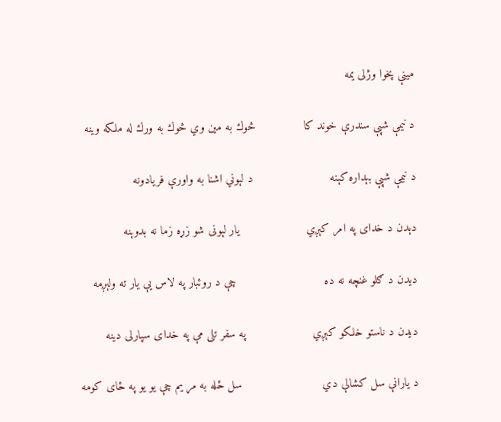مينې پخوا وژلى يمه

د نيمې شپې سندرې خوند كا              څوك به مين وي څوك به ورك له ملكه وينه

د نيمې شپې بېداره كېنه                      د لېوني اشنا به واورې فريادونه

دېدن د خداى په امر كېږي                   يار لېونى شو زړه زما نه بدوېنه

ديدن د ګلو غنچه نه ده                         چې د روئبار په لاس يې يار ته ولېږمه

ديدن د ناستو خلكو كېږي                   په سفر تلى مې په خداى سپارلى دينه

د يارانې سل كشالې دي                       سل ځله به مړ يم چې يو يو په ځاى كومه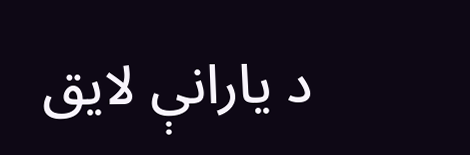د يارانې لايق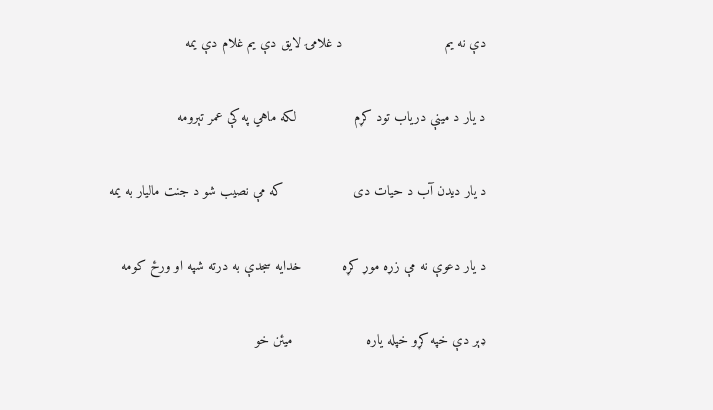دې نه يم                         د غلامۍ لايق دې يم غلام دې يمه

د يار د مينې درياب تود كړم              لكه ماهي په كې عمر تېرومه

د يار ديدن آب د حيات دى                 كه مې نصيب شو د جنت ماليار به يمه

د يار دعوې نه مې زړه موړ كړه          خدايه سجدې به درته شپه او ورځ كومه

ډېر دې خپه كړو خپله ياره                  ميئن خو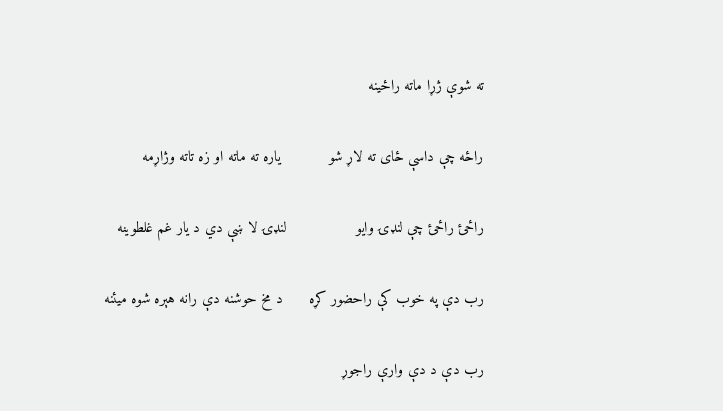ته شوې ژړا ماته راځينه

راځه چې داسې ځاى ته لاړ شو           ياره ته ماته او زه تاته وژاړمه

راځئ راځئ چې لنډۍ وايو                لنډۍ لا ښې دي د يار غم غلطوينه

رب دې په خوب كې راحضور كړه      د مخ حوشنه دې رانه هېره شوه ميئنه

رب دې د دې وارې راجوړ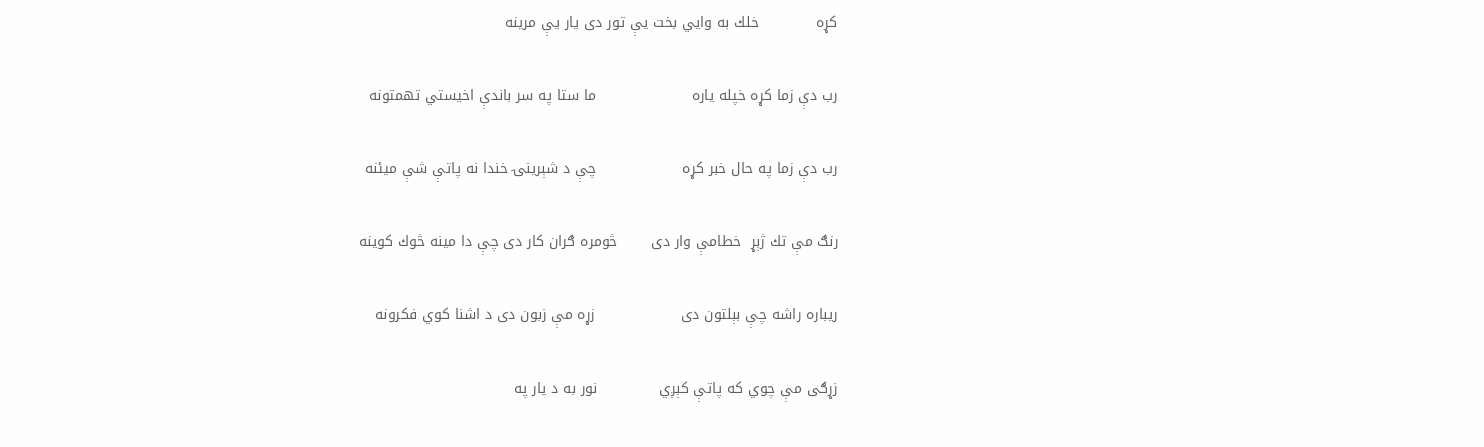كړه            خلك به وايي بخت يې تور دى يار يې مرينه

رب دې زما كړه خپله ياره                    ما ستا په سر باندې اخيستي تهمتونه

رب دې زما په حال خبر كړه                  چې د شېرينۍ خندا نه پاتې شې ميئنه

رنګ مې تك ژېړ  خطامې وار دى       څومره ګران كار دى چې دا مينه څوك كوينه

ريباره راشه چې بېلتون دى                  زړه مې زبون دى د اشنا كوي فكرونه

زړګى مې چوي كه پاتې كېږي             نور به د يار په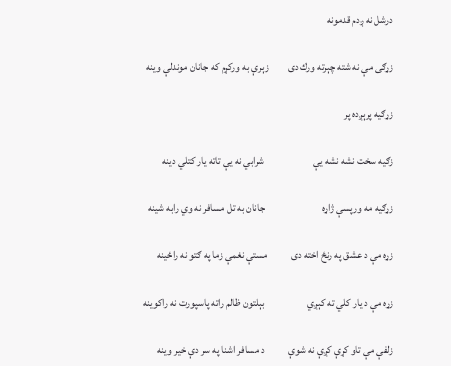درشل نه ږدم قدمونه

زړګى مې نه شته چېرته ورك دى         زېرې به وركړم كه جانان موندلې وينه

زړګيه پرېږده پر

زګيه سخت نشه نشه يې                       شرابي نه يې تاته يار كتلي دينه

زړګيه مه ورپسې ژاړه                           جانان به تل مسافر نه وي رابه شينه

زړه مې د عشق په رنځ اخته دى           مستې نغمې زما په ګتو نه راځينه

زړه مې د يار كلي ته كېږي                    بېلتون ظالم راته پاسپورت نه راكوينه

زلفې مې تاو كړې كږې نه شوې           د مسافر اشنا په سر دې خير وينه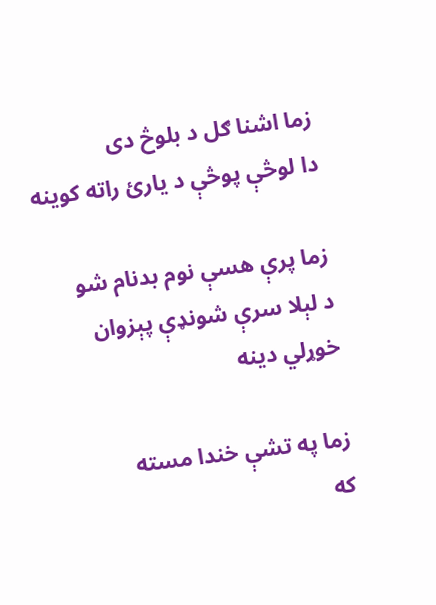زما اشنا ګل د بلوڅ دى                         دا لوڅې پوڅې د يارئ راته كوينه

زما پرې هسې نوم بدنام شو                 د لېلا سرې شونډې پېزوان خوړلي دينه

زما په تشې خندا مسته                         كه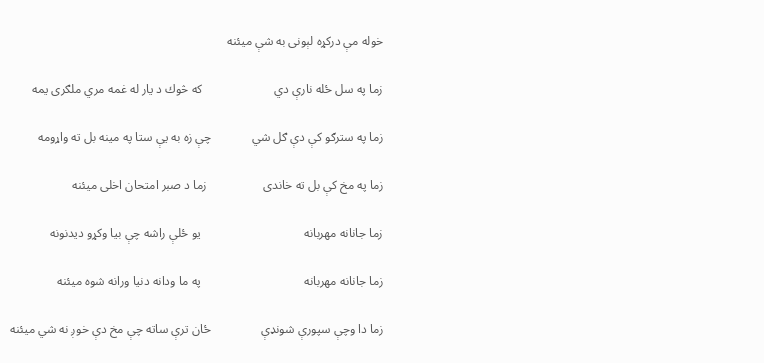خوله مې دركړه لېونى به شې ميئنه

زما په سل ځله نارې دي                       كه څوك د يار له غمه مري ملګرى يمه

زما په سترګو كې دې ګل شي             چې زه به يې ستا په مينه بل ته واړومه

زما په مخ كې بل ته خاندى                  زما د صبر امتحان اخلى ميئنه

زما جانانه مهربانه                                 يو ځلې راشه چې بيا وكړو ديدنونه

زما جانانه مهربانه                                 په ما ودانه دنيا ورانه شوه ميئنه

زما دا وچې سپورې شونډې                ځان ترې ساته چې مخ دې خوږ نه شي ميئنه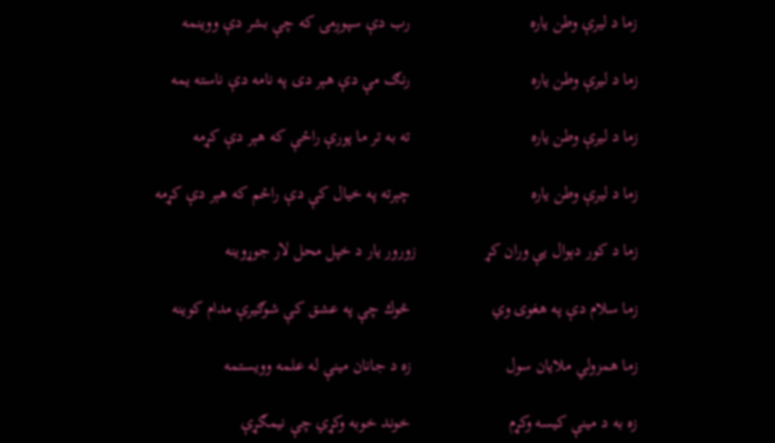زما د ليرې وطن ياره                            رب دې سپوږمۍ كه چې بشر دې ووينمه

زما د ليرې وطن ياره                            رنګ مې دې هېر دى په نامه دې ناسته يمه

زما د ليرې وطن ياره                            ته به تر ما پورې راځې كه هېر دې كړمه

زما د ليرې وطن ياره                            چېرته په خيال كې دې راځم كه هېر دې كړمه

زما د كور دېوال يې وران كړ                زورور يار د خپل محل لار جوړوينه

زما سلام دې په هغوى وي                   څوك چې په عشق كې شوګيرې مدام كوينه

زما همزولي ملايان سول                      زه د جانان مينې له علمه وويستمه

زه به د مينې كيسه وكړم                       خوند خوبه وكړي چې نيمګړې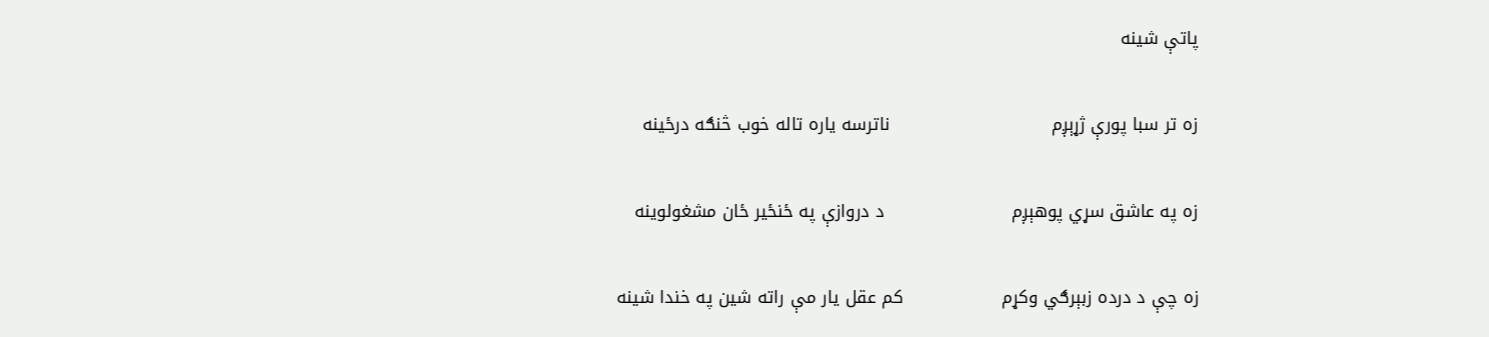پاتې شينه

زه تر سبا پورې ژړېږم                            ناترسه ياره تاله خوب څنګه درځينه

زه په عاشق سړي پوهېږم                      د دروازې په ځنځير ځان مشغولوينه

زه چې د درده زبېرګي وكړم                 كم عقل يار مې راته شين په خندا شينه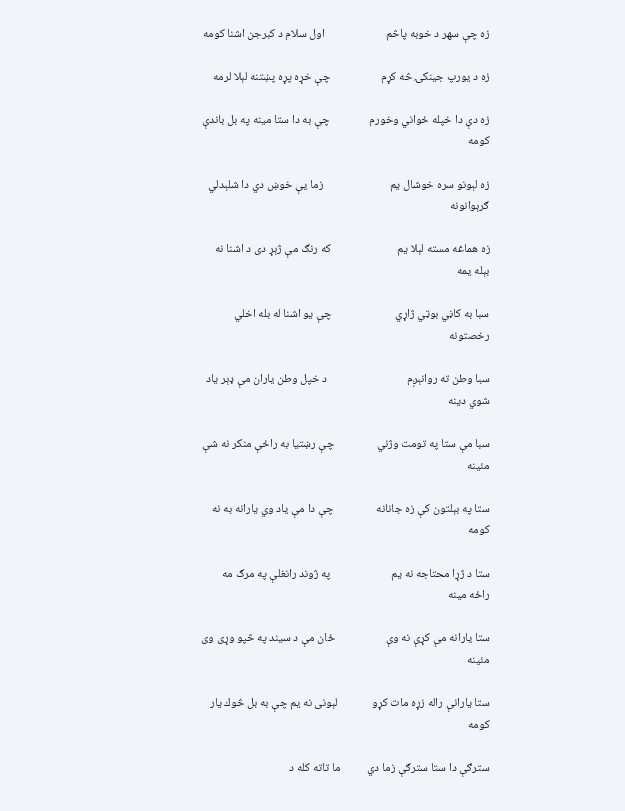زه چې سهر د خوبه پاڅم                       اول سلام د كبرجن اشنا كومه

زه د يورپ جينكۍ څه كړم                   چې خړه پړه پښتنه لېلا لرمه

زه دې دا خپله ځواني وخورم               چې به دا ستا مينه په بل باندې كومه

زه لېونو سره خوشال يم                         زما يې خوښ دي دا شلېدلي ګرېوانونه

زه هماغه مسته لېلا يم                         كه رنګ مې ژېړ دى د اشنا نه بېله يمه

سبا به كاڼي بوټي ژاړي                        چې يو اشنا له بله اخلي رخصتونه

سبا وطن ته روانېږم                              د خپل وطن ياران مې ډېر ياد شوي دينه

سبا مې ستا په تومت وژني                چې رښتيا به راځې منكر نه شې مئينه

ستا په بېلتون كې زه جانانه                چې دا مې ياد وي يارانه به نه كومه

ستا د ژړا محتاجه نه يم                       په ژوند رانغلې په مرګ مه راځه مينه

ستا يارانه مې كړې نه وې                   ځان مې د سيند په څپو وړى وى مئينه

ستا يارانې راله زړه مات كړو             لېونى نه يم چې به بل څوك يار كومه

سترګې دا ستا سترګې زما دي          ما تاته كله د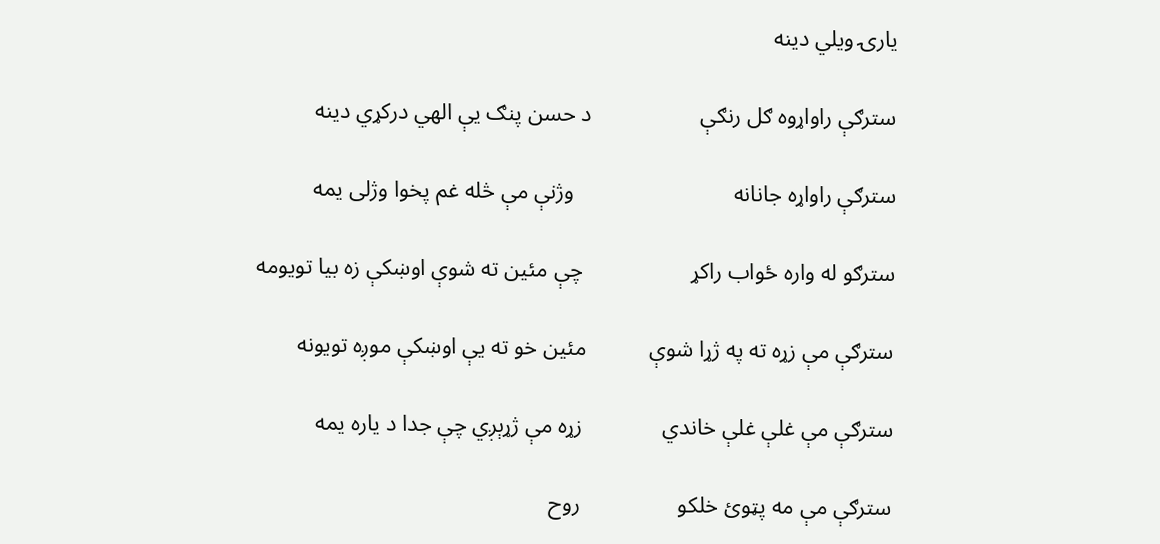يارۍ ويلي دينه

سترګې راواړوه ګل رنګې                   د حسن پنګ يې الهي دركړي دينه

سترګې راواړه جانانه                            وژنې مې څله غم پخوا وژلى يمه

سترګو له واره ځواب راكړ                   چې مئين ته شوې اوښكې زه بيا تويومه

سترګې مې زړه ته په ژړا شوې           مئين خو ته يې اوښكې موږه تويونه

سترګې مې غلې غلې خاندي              زړه مې ژړېږي چې جدا د ياره يمه

سترګې مې مه پټوئ خلكو                 روح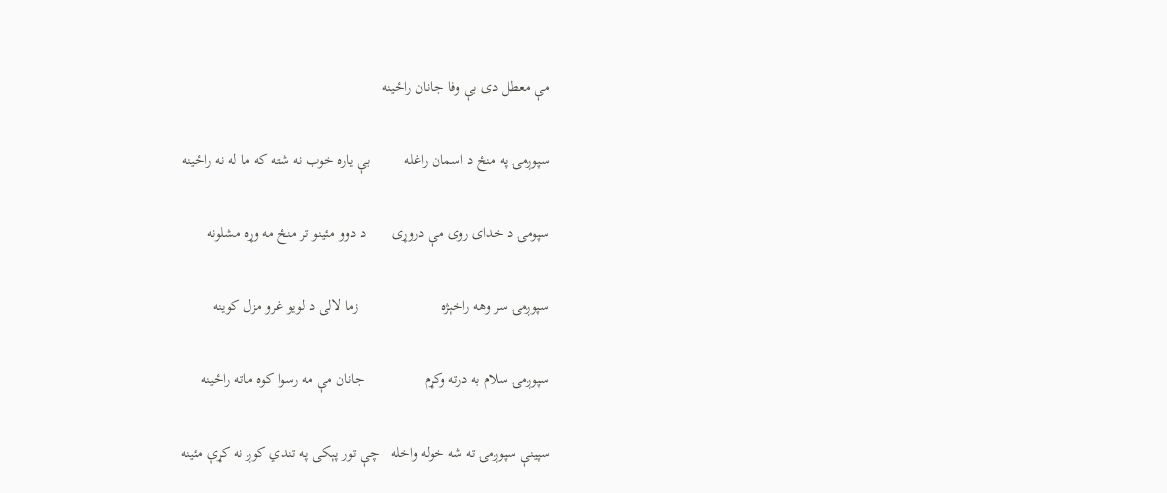مې معطل دى بې وفا جانان راځينه

سپوږمۍ په منځ د اسمان راغله         بې ياره خوب نه شته كه ما له نه راځينه

سپومۍ د خداى روى مې دروړى       د دوو مئينو تر منځ مه وړه مشلونه

سپوږمۍ سر وهه راخېژه                      زما لالى د لويو غرو مزل كوينه

سپوږمۍ سلام به درته وكړم                جانان مې مه رسوا كوه ماته راځينه

سپينې سپوږمۍ ته شه خوله واخله   چې تور پېكى په تندي كوږ نه كړې مئينه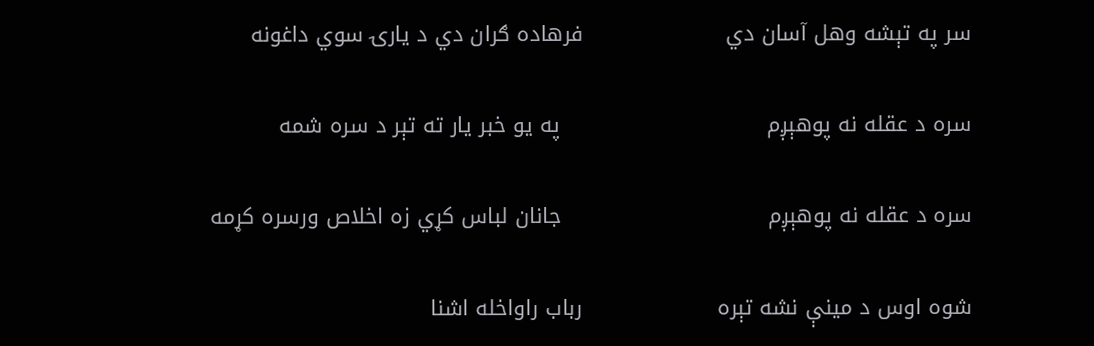سر په تېشه وهل آسان دي                    فرهاده ګران دي د يارۍ سوي داغونه

سره د عقله نه پوهېږم                             په يو خبر يار ته تېر د سره شمه

سره د عقله نه پوهېږم                             جانان لباس كړي زه اخلاص ورسره كړمه

شوه اوس د مينې نشه تېره                   رباب راواخله اشنا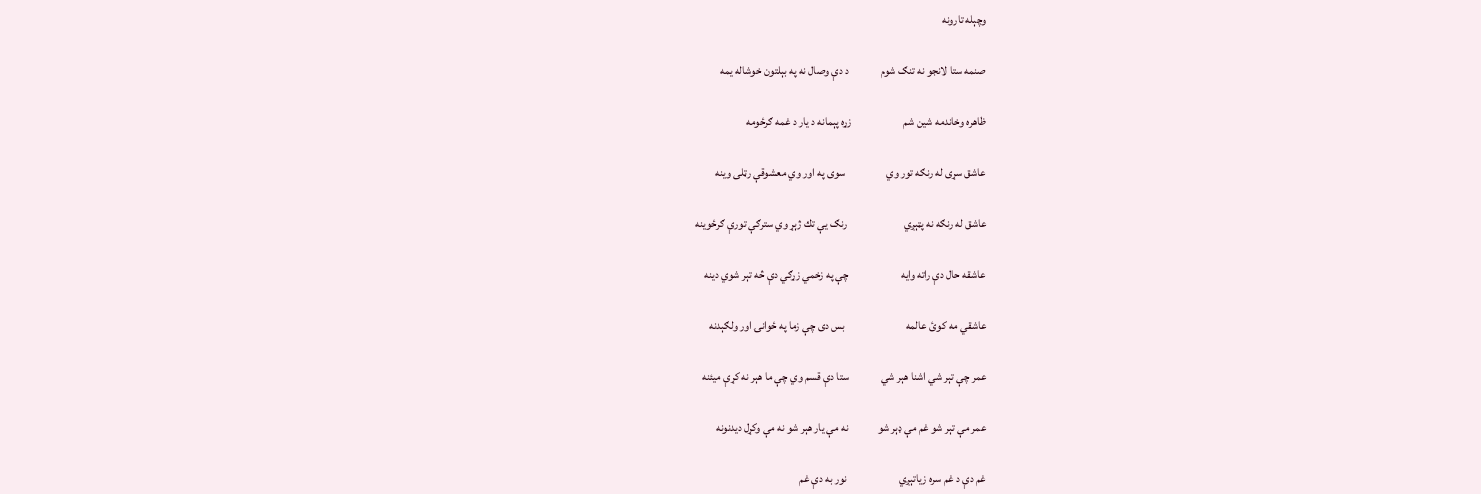وچېله تارونه

صنمه ستا لانجو نه تنګ شوم              د دې وصال نه په بېلتون خوشاله يمه

ظاهره وخاندمه شين شم                       زړه پېمانه د يار د غمه ګرځومه

عاشق سړى له رنګه تور وي                  سوى په اور وي معشوقې رټلى وينه

عاشق له رنګه نه پټېږي                         رنګ يې تك ژېړ وي سترګې تورې ګرځوينه

عاشقه حال دې راته وايه                       چې په زخمي زړګي دې څه تېر شوي دينه

عاشقي مه كوئ عالمه                           بس دى چې زما په ځوانۍ اور ولګېدنه

عمر چې تېر شي اشنا هېر شي              ستا دې قسم وي چې ما هېر نه كړې ميئنه

عمر مې تېر شو غم مې ډېر شو             نه مې يار هېر شو نه مې وكړل ديدنونه

غم دې د غم سره زياتېږي                       نور به دې غم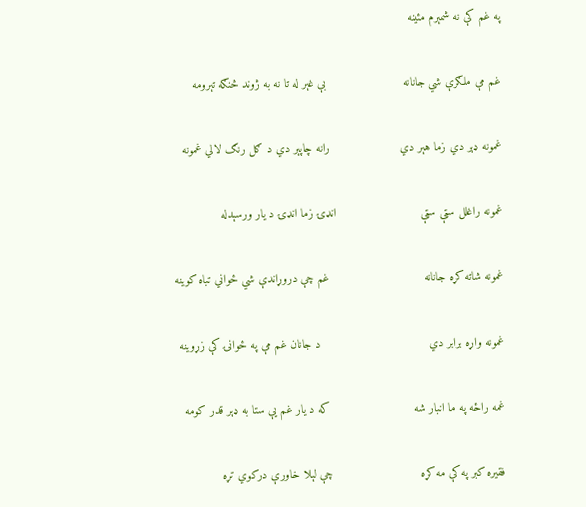په غم كې نه شمېرم مئينه

غم مې ملګرې شي جانانه                      بې غېر له تا نه به ژوند څنګه تېرومه

غمونه ډېر دي زما هېر دي                    رانه چاپېر دي د ګل رنګ لالي غمونه

غمونه راغلل سټې سټې                        انډۍ زما انډۍ د يار ورسېدله

غمونه شاته كړه جانانه                           غم چې دروړاندې شي ځواني تباه كوينه

غمونه واړه برابر دي                               د جانان غم مې په ځوانۍ كې زړوينه

غمه راځه په ما انبار شه                        كه د يار غم يې ستا به ډېر قدر كومه

فقيره كبر په كې مه كړه                         چې لېلا خاورې دركوي تړه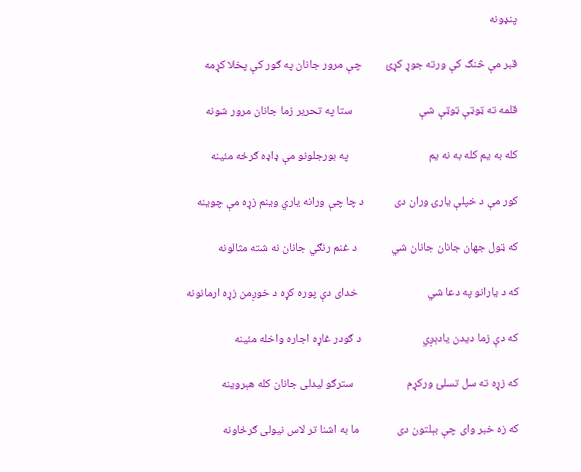پنډونه

قبر مې څنګ كې ورته جوړ كړئ         چې مرور جانان په ګور كې پخلا كړمه

قلمه ته ټوټې ټوټې شې                         ستا په تحرير زما جانان مرور شونه

كله به يم كله به نه يم                              په بورجلونو مې ډاډه ګرځه مئينه

كور مې د خپلې يارۍ وران دى           د چا چې ورانه ياري وينم زړه مې چوينه

كه ټول جهان جانان جانان شي             د غنم رنګي جانان نه شته مثالونه

كه د يارانو په دعا شي                          خداى دې پوره كړه د خوږمن زړه ارمانونه

كه دې زما ديدن يادېږي                       د ګودر غاړه اجاره واخله مئينه

كه زړه ته سل تسلئ وركړم                    سترګو ليدلى جانان كله هېروينه

كه زه خبر واى چې بېلتون دى              ما به اشنا تر لاس نيولى ګرځاونه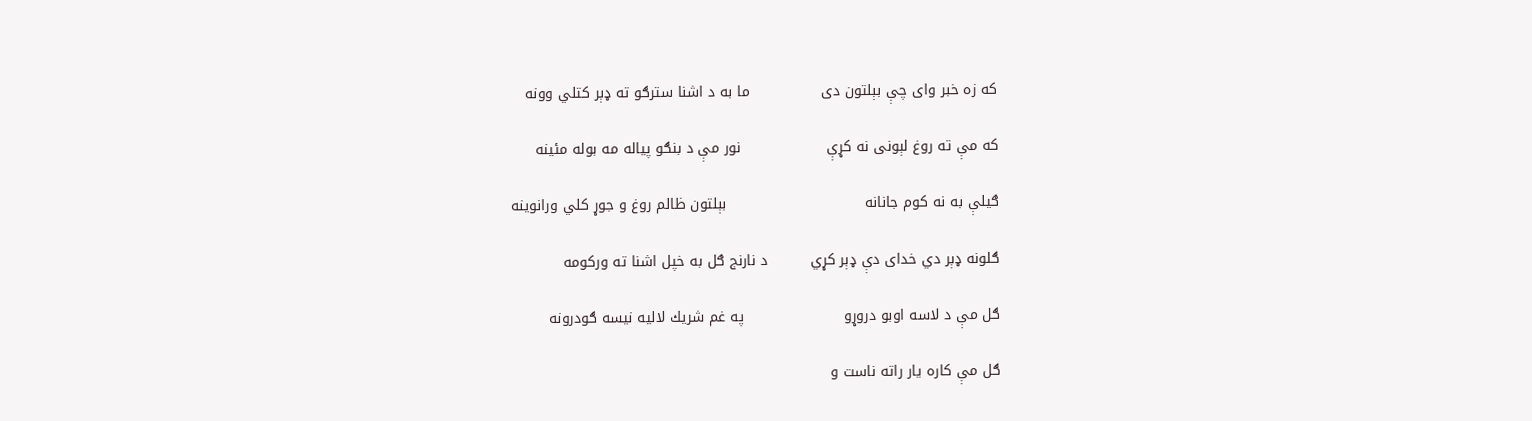كه زه خبر واى چې بېلتون دى               ما به د اشنا سترګو ته ډېر كتلي وونه

كه مې ته روغ لېونى نه كړې                  نور مې د بنګو پياله مه بوله مئينه

ګيلې به نه كوم جانانه                             بېلتون ظالم روغ و جوړ كلي ورانوينه

ګلونه ډېر دي خداى دې ډېر كړي         د نارنج ګل به خپل اشنا ته وركومه

ګل مې د لاسه اوبو دروړو                     په غم شريك لاليه نيسه ګودرونه

ګل مې كاره يار راته ناست و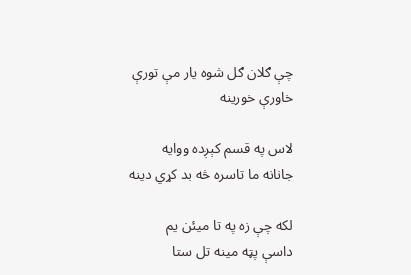چې ګلان ګل شوه يار مې تورې خاورې خورينه

لاس په قسم كېږده ووايه                       جانانه ما تاسره څه بد كړي دينه

لكه چې زه په تا ميئن يم                        داسې پټه مينه تل ستا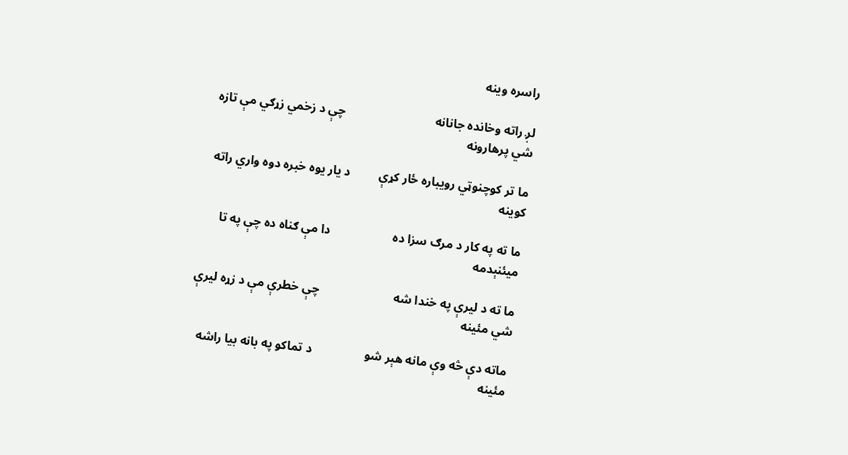راسره وينه

لږ راته وخانده جانانه                             چې د زخمي زړګي مې تازه شي پرهارونه

ما تر كوچنوټي رويباره ځار كړې         د يار يوه خبره دوه واري راته كوينه

ما ته په كار د مرګ سزا ده                    دا مې ګناه ده چې په تا ميئنېدمه

ما ته د ليرې په خندا شه                        چې خطرې مې د زړه ليرې شي مئينه

ماته دې څه وې مانه هېر شو                 د تماكو په بانه بيا راشه مئينه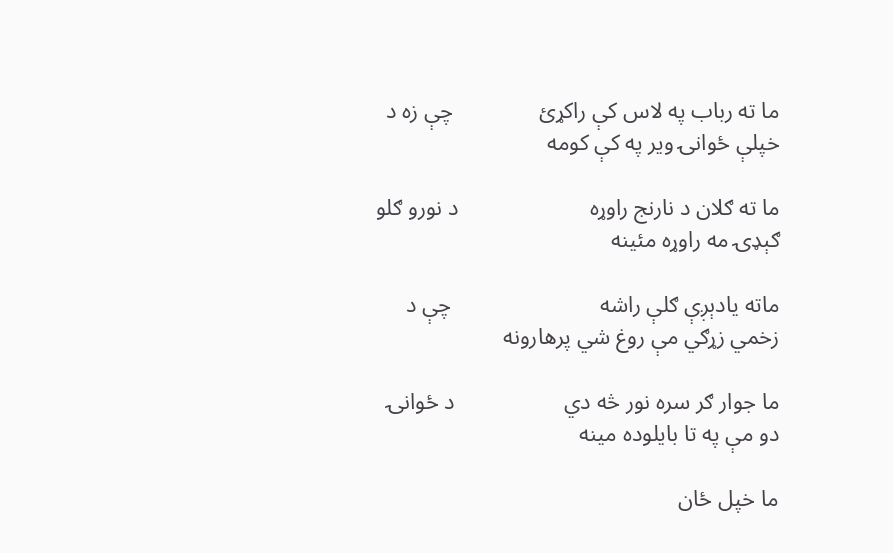ما ته رباب په لاس كې راكړئ               چې زه د خپلې ځوانۍ وير په كې كومه

ما ته ګلان د نارنج راوړه                       د نورو ګلو ګېډۍ مه راوړه مئينه

ماته يادېږې ګلې راشه                          چې د زخمي زړګي مې روغ شي پرهارونه

ما جوار ګر سره نور څه دي                   د ځوانۍ دو مې په تا بايلوده مينه

ما خپل ځان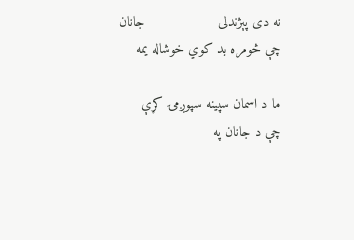نه دى پېژندلى                  جانان چې څومره بد كوي خوشاله يمه

ما د اسمان سپينه سپوږمۍ كړې        چې د جانان په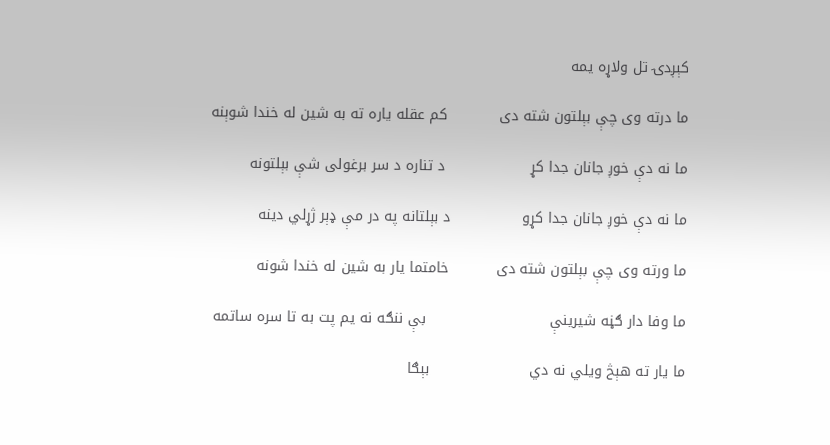كېږدۍ تل ولاړه يمه

ما درته وى چې بېلتون شته دى           كم عقله ياره ته به شين له خندا شوېنه

ما نه دې خوږ جانان جدا كړ                  د تناره د سر برغولى شې بېلتونه

ما نه دې خوږ جانان جدا كړو               د بېلتانه په در مې ډېر ژړلي دينه

ما ورته وى چې بېلتون شته دى          خامتما يار به شين له خندا شونه

ما وفا دار ګڼه شيرينې                          بې ننګه نه يم پت به تا سره ساتمه

ما يار ته هېڅ ويلي نه دي                     بېګا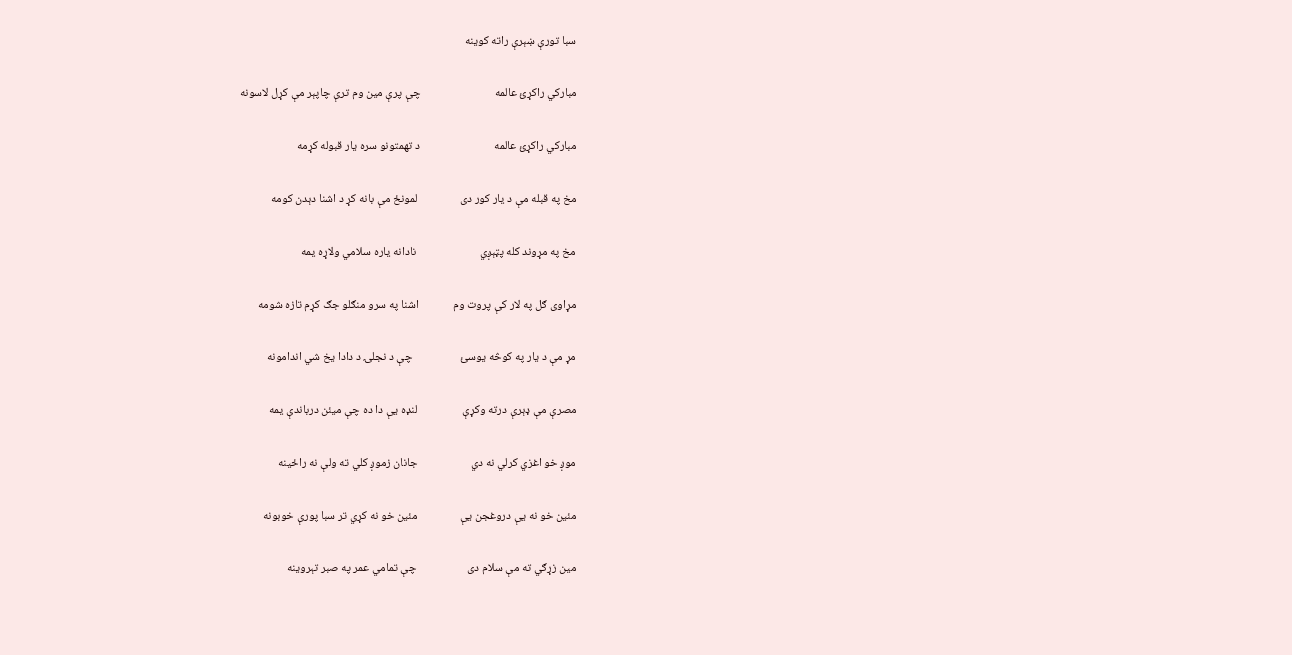سبا تورې ښېرې راته كوينه

مباركي راكړئ عالمه                            چې پرې مين وم ترې چاپېر مې كړل لاسونه

مباركي راكړئ عالمه                            د تهمتونو سره يار قبوله كړمه

مخ په قبله مې د يار كور دى                لمونځ مې بانه كړ د اشنا دېدن كومه

مخ په مړوند كله پټېږي                        نادانه ياره سلامي ولاړه يمه

مړاوى ګل په لار كې پروت وم             اشنا په سرو منګلو جګ كړم تازه شومه

مړ مې د يار په كوڅه يوسئ                  چې د نجلۍ د دادا يخ شي اندامونه

مصرې مې ډېرې درته وكړې                 لنډه يې دا ده چې ميئن درباندې يمه

موږ خو اغزي كرلي نه دي                    جانان زموږ كلي ته ولې نه راځينه

مئين خو نه يې دروغجن يې                مئين خو نه كړي تر سبا پورې خوبونه

مين زړګي ته مې سلام دى                   چې تمامي عمر په صبر تېروينه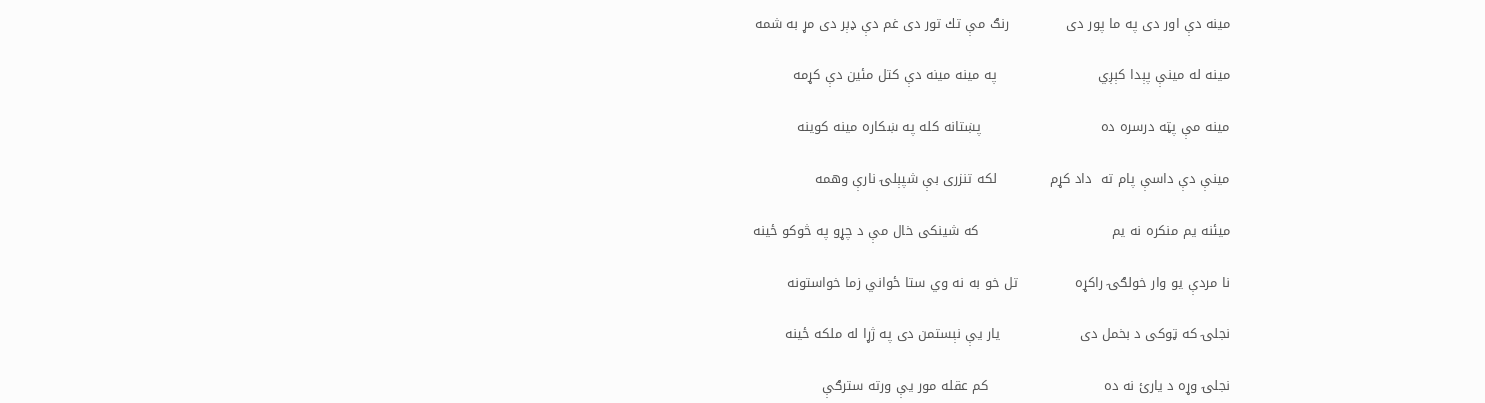مينه دې اور دى په ما پور دى             رنګ مې تك تور دى غم دې ډېر دى مړ به شمه

مينه له مينې پېدا كېږي                       په مينه مينه دې كتل مئين دې كړمه

مينه مې پټه درسره ده                           پښتانه كله په ښكاره مينه كوينه

مينې دې داسې پام ته  داد كړم            لكه تنزرى بې شپېلۍ نارې وهمه

ميئنه يم منكره نه يم                              كه شينكى خال مې د چړو په څوكو ځينه

نا مردې يو وار خولګۍ راكړه             تل خو به نه وي ستا ځواني زما خواستونه

نجلۍ كه ټوكى د بخمل دى                  يار يې نېستمن دى په ژړا له ملكه ځينه

نجلۍ وړه د يارئ نه ده                          كم عقله مور يې ورته سترګې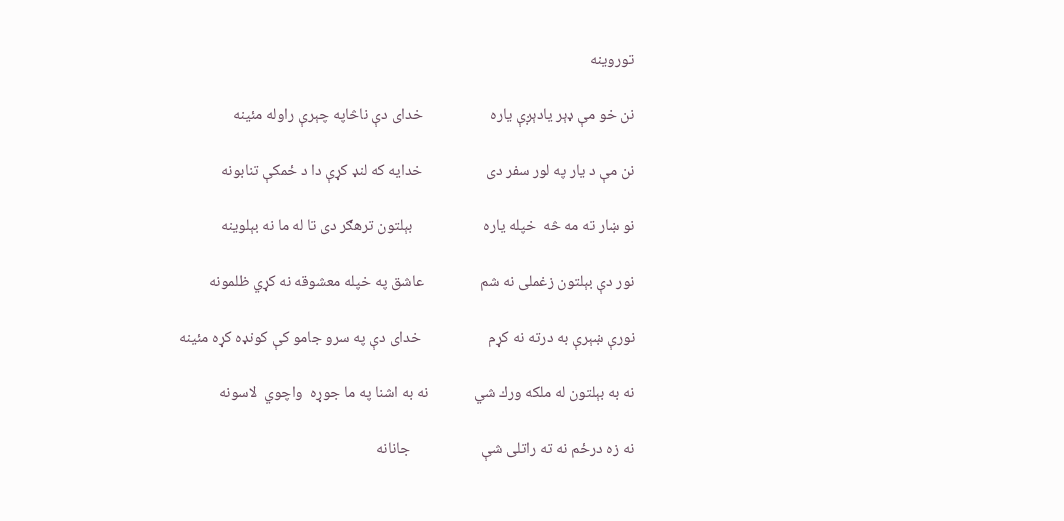توروينه

نن خو مې ډېر يادېږې ياره                   خداى دې ناڅاپه چېرې راوله مئينه

نن مې د يار په لور سفر دى                  خدايه كه لنډ كړې دا د ځمكې تنابونه

نو ښار ته مه څه  خپله ياره                    بېلتون ترهګر دى تا له ما نه بېلوينه

نور دې بېلتون زغملى نه شم                عاشق په خپله معشوقه نه كړي ظلمونه

نورې ښېرې به درته نه كړم                   خداى دې په سرو جامو كې كونډه كړه مئينه

نه به بېلتون له ملكه ورك شي             نه به اشنا په ما جوړه  واچوي  لاسونه

نه زه درځم نه ته راتلى شې                    جانانه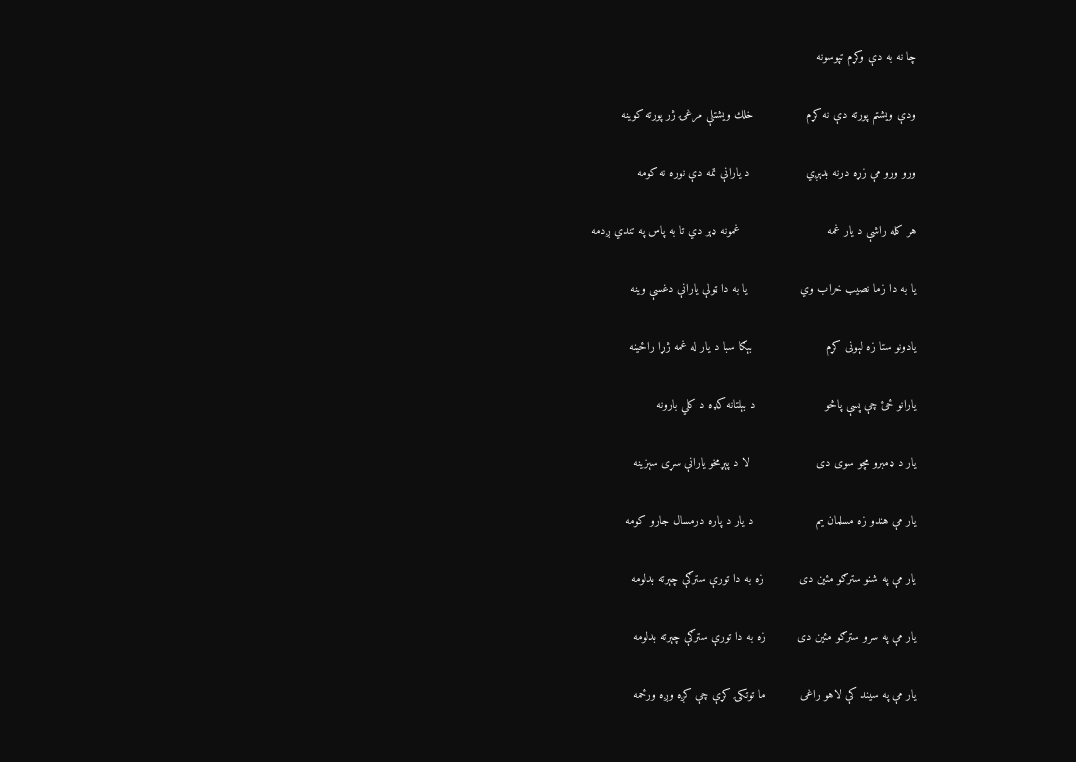چا نه به دې وكړم تپوسونه

ودې ويشتم پورته دې نه كړم               خلك ويشتلې مرغۍ ژر پورته كوينه

ورو ورو مې زړه درنه بدېږي                د يارانې تمه دې نوره نه كومه

هر كله راشې د يار غمه                         غمونه ډېر دي تا به پاس په تندي ږدمه

يا به دا زما نصيب خراب وي               يا به دا ټولې يارانې دغسې وينه

يادونو ستا زه لېونى كړم                     بېګا سبا د يار له غمه ژړا راځينه

يارانو ځئ چې پسې پاڅو                    د بېلتانه كډه د كلي بارونه

يار د ډمبرو مچو سوى دى                   لا د پېړمخو يارانې سړى سېزينه

يار مې هندو زه مسلمان يم                  د يار د پاره درمسال جارو كومه

يار مې په شنو سترګو مئين دى          زه به دا تورې سترګې چېرته بدلومه

يار مې په سرو سترګو مئين دى         زه به دا تورې سترګې چېرته بدلومه

يار مې په سيند كې لاهو راغى          ما توتكۍ كړې چې كږه وږه ورځمه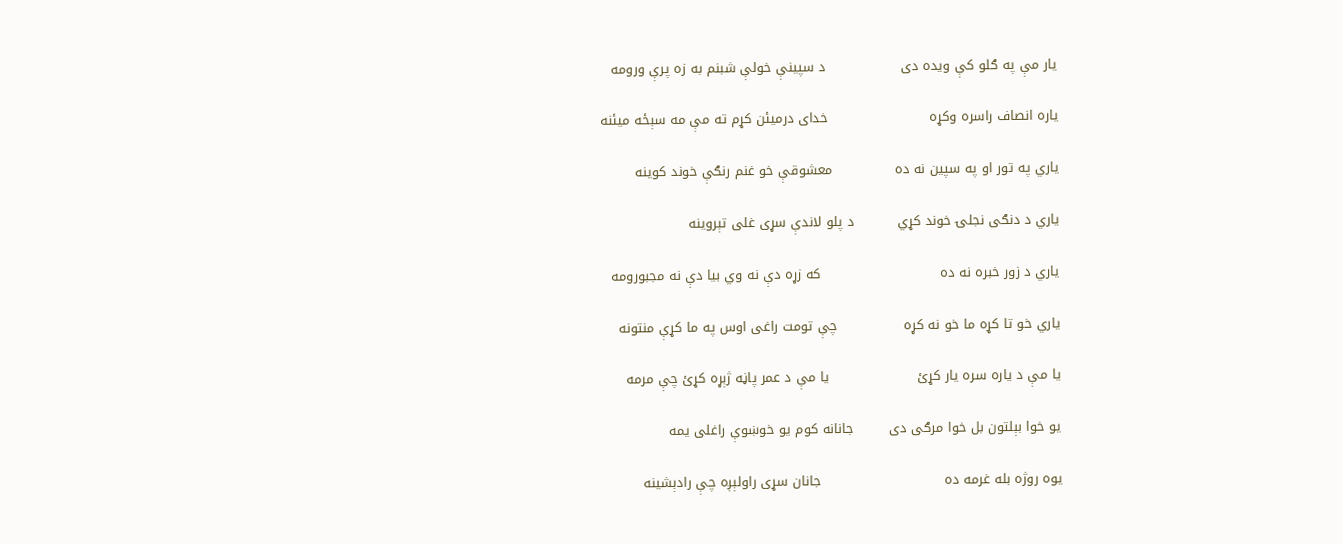يار مې په ګلو كې ويده دى                 د سپينې خولې شبنم به زه پرې ورومه

ياره انصاف راسره وكړه                       خداى درميئن كړم ته مې مه سېځه ميئنه

ياري په تور او په سپين نه ده              معشوقې خو غنم رنګې خوند كوينه

ياري د دنګى نجلۍ خوند كړي          د پلو لاندې سړى غلى تېروينه

ياري د زور خبره نه ده                           كه زړه دې نه وي بيا دې نه مجبورومه

ياري خو تا كړه ما خو نه كړه               چې تومت راغى اوس په ما كړې منتونه

يا مې د ياره سره يار كړئ                    يا مې د عمر پاڼه ژېړه كړئ چې مرمه

يو خوا بېلتون بل خوا مرګى دى        جانانه كوم يو خوښوې راغلى يمه

يوه روژه بله غرمه ده                            جانان سړى راولېږه چې رادېشينه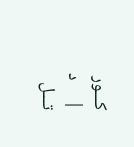كـــور       |     د تـــل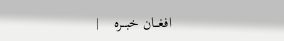افغـــان خبـــره    |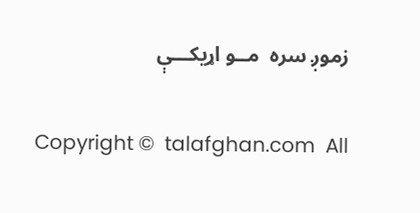زموږ سره  مــو اړيكـــې

Copyright ©  talafghan.com  All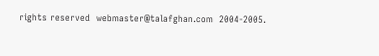rights reserved  webmaster@talafghan.com  2004-2005.